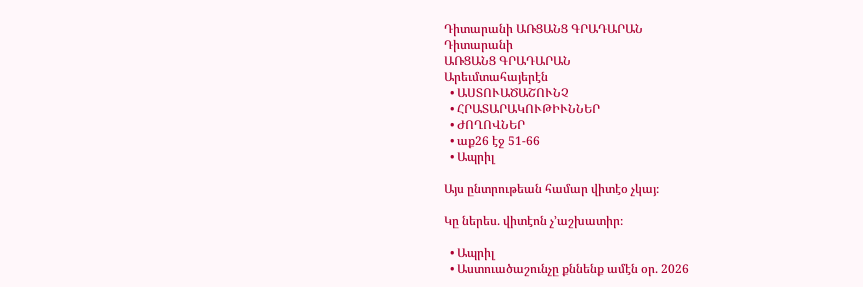Դիտարանի ԱՌՑԱՆՑ ԳՐԱԴԱՐԱՆ
Դիտարանի
ԱՌՑԱՆՑ ԳՐԱԴԱՐԱՆ
Արեւմտահայերէն
  • ԱՍՏՈՒԱԾԱՇՈՒՆՉ
  • ՀՐԱՏԱՐԱԿՈՒԹԻՒՆՆԵՐ
  • ԺՈՂՈՎՆԵՐ
  • աք26 էջ 51-66
  • Ապրիլ

Այս ընտրութեան համար վիտէօ չկայ։

Կը ներես. վիտէոն չ’աշխատիր։

  • Ապրիլ
  • Աստուածաշունչը քննենք ամէն օր. 2026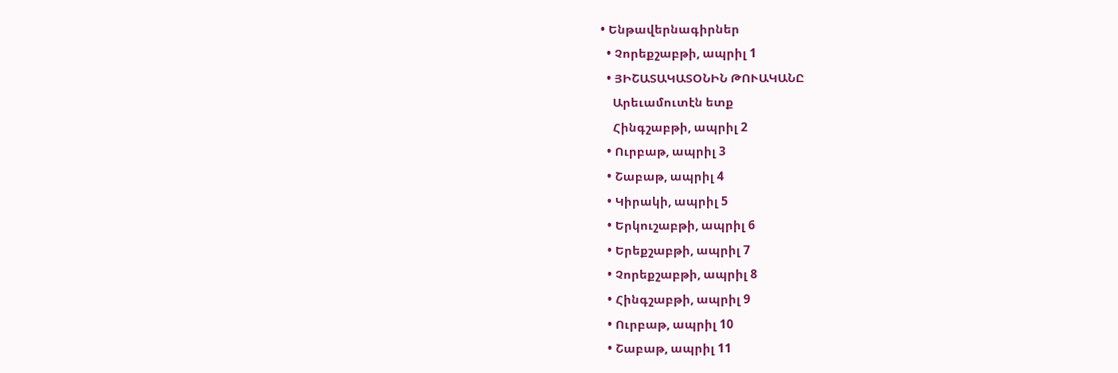• Ենթավերնագիրներ
  • Չորեքշաբթի, ապրիլ 1
  • ՅԻՇԱՏԱԿԱՏՕՆԻՆ ԹՈՒԱԿԱՆԸ
    Արեւամուտէն ետք
    Հինգշաբթի, ապրիլ 2
  • Ուրբաթ, ապրիլ 3
  • Շաբաթ, ապրիլ 4
  • Կիրակի, ապրիլ 5
  • Երկուշաբթի, ապրիլ 6
  • Երեքշաբթի, ապրիլ 7
  • Չորեքշաբթի, ապրիլ 8
  • Հինգշաբթի, ապրիլ 9
  • Ուրբաթ, ապրիլ 10
  • Շաբաթ, ապրիլ 11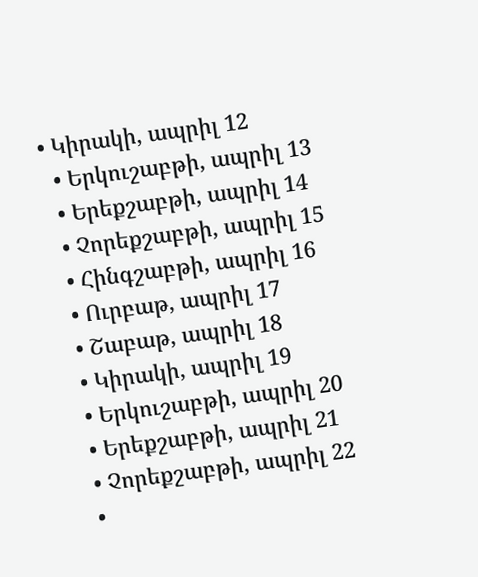• Կիրակի, ապրիլ 12
  • Երկուշաբթի, ապրիլ 13
  • Երեքշաբթի, ապրիլ 14
  • Չորեքշաբթի, ապրիլ 15
  • Հինգշաբթի, ապրիլ 16
  • Ուրբաթ, ապրիլ 17
  • Շաբաթ, ապրիլ 18
  • Կիրակի, ապրիլ 19
  • Երկուշաբթի, ապրիլ 20
  • Երեքշաբթի, ապրիլ 21
  • Չորեքշաբթի, ապրիլ 22
  •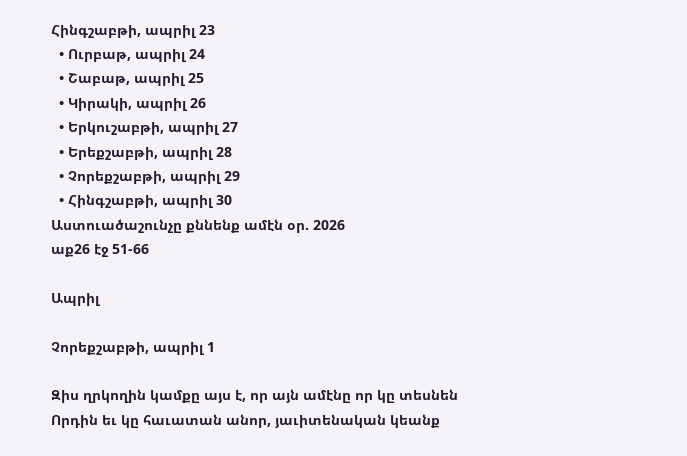Հինգշաբթի, ապրիլ 23
  • Ուրբաթ, ապրիլ 24
  • Շաբաթ, ապրիլ 25
  • Կիրակի, ապրիլ 26
  • Երկուշաբթի, ապրիլ 27
  • Երեքշաբթի, ապրիլ 28
  • Չորեքշաբթի, ապրիլ 29
  • Հինգշաբթի, ապրիլ 30
Աստուածաշունչը քննենք ամէն օր. 2026
աք26 էջ 51-66

Ապրիլ

Չորեքշաբթի, ապրիլ 1

Զիս ղրկողին կամքը այս է, որ այն ամէնը որ կը տեսնեն Որդին եւ կը հաւատան անոր, յաւիտենական կեանք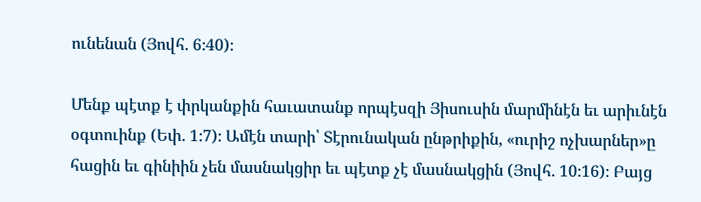ունենան (Յովհ. 6։40)։

Մենք պէտք է փրկանքին հաւատանք որպէսզի Յիսուսին մարմինէն եւ արիւնէն օգտուինք (Եփ. 1։7)։ Ամէն տարի՝ Տէրունական ընթրիքին, «ուրիշ ոչխարներ»ը հացին եւ գինիին չեն մասնակցիր եւ պէտք չէ մասնակցին (Յովհ. 10։16)։ Բայց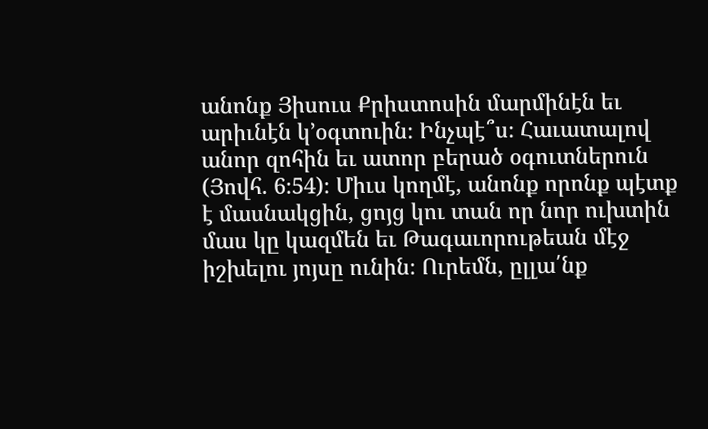անոնք Յիսուս Քրիստոսին մարմինէն եւ արիւնէն կ’օգտուին։ Ինչպէ՞ս։ Հաւատալով անոր զոհին եւ ատոր բերած օգուտներուն (Յովհ. 6։54)։ Միւս կողմէ, անոնք որոնք պէտք է մասնակցին, ցոյց կու տան որ նոր ուխտին մաս կը կազմեն եւ Թագաւորութեան մէջ իշխելու յոյսը ունին։ Ուրեմն, ըլլա՛նք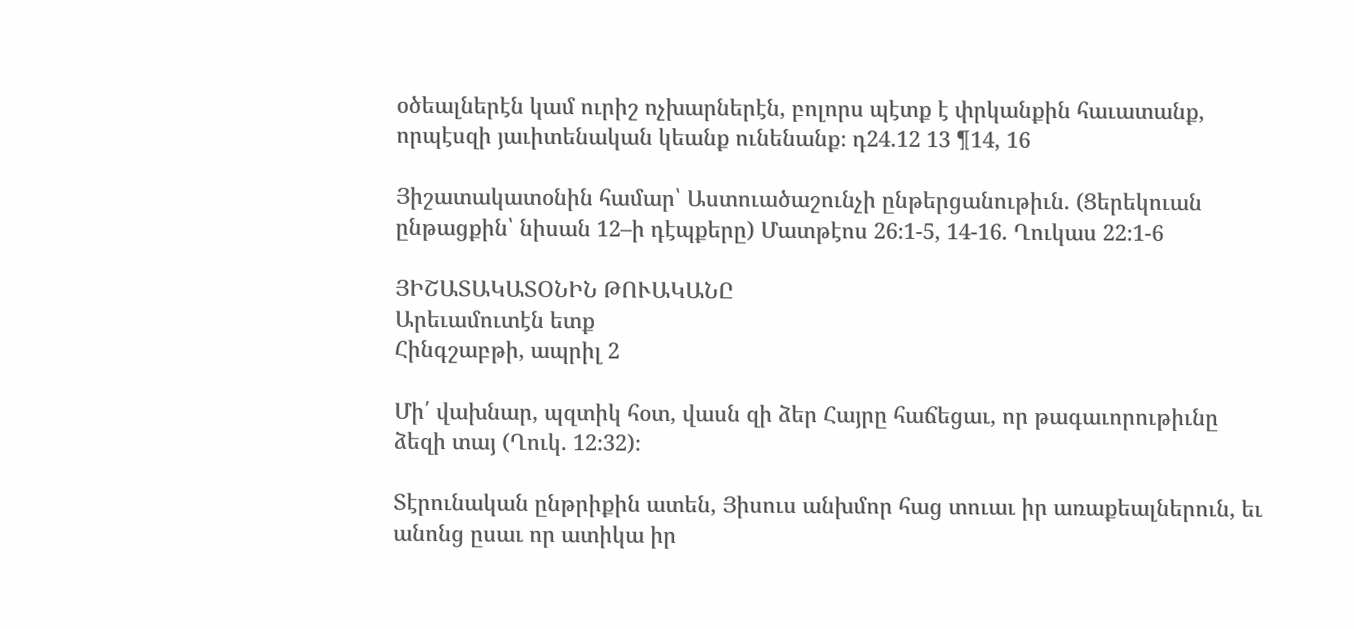օծեալներէն կամ ուրիշ ոչխարներէն, բոլորս պէտք է փրկանքին հաւատանք, որպէսզի յաւիտենական կեանք ունենանք։ դ24.12 13 ¶14, 16

Յիշատակատօնին համար՝ Աստուածաշունչի ընթերցանութիւն. (Ցերեկուան ընթացքին՝ նիսան 12–ի դէպքերը) Մատթէոս 26։1-5, 14-16. Ղուկաս 22։1-6

ՅԻՇԱՏԱԿԱՏՕՆԻՆ ԹՈՒԱԿԱՆԸ
Արեւամուտէն ետք
Հինգշաբթի, ապրիլ 2

Մի՛ վախնար, պզտիկ հօտ, վասն զի ձեր Հայրը հաճեցաւ, որ թագաւորութիւնը ձեզի տայ (Ղուկ. 12։32)։

Տէրունական ընթրիքին ատեն, Յիսուս անխմոր հաց տուաւ իր առաքեալներուն, եւ անոնց ըսաւ որ ատիկա իր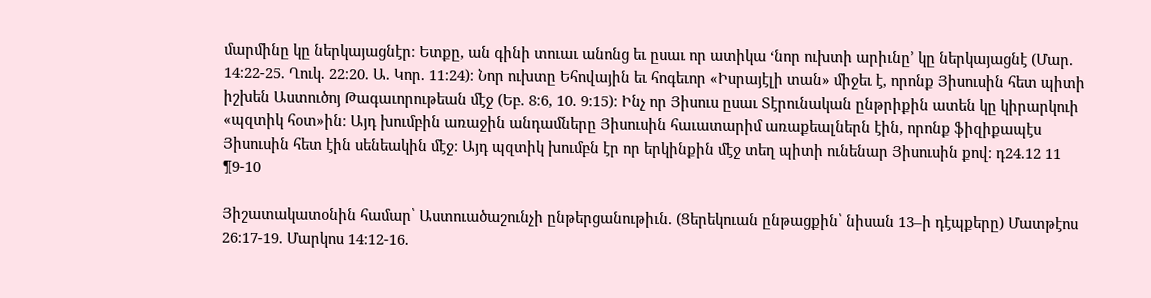մարմինը կը ներկայացնէր։ Ետքը, ան գինի տուաւ անոնց եւ ըսաւ որ ատիկա ‘նոր ուխտի արիւնը’ կը ներկայացնէ (Մար. 14։22-25. Ղուկ. 22։20. Ա. Կոր. 11։24)։ Նոր ուխտը Եհովային եւ հոգեւոր «Իսրայէլի տան» միջեւ է, որոնք Յիսուսին հետ պիտի իշխեն Աստուծոյ Թագաւորութեան մէջ (Եբ. 8։6, 10. 9։15)։ Ինչ որ Յիսուս ըսաւ Տէրունական ընթրիքին ատեն կը կիրարկուի «պզտիկ հօտ»ին։ Այդ խումբին առաջին անդամները Յիսուսին հաւատարիմ առաքեալներն էին, որոնք ֆիզիքապէս Յիսուսին հետ էին սենեակին մէջ։ Այդ պզտիկ խումբն էր որ երկինքին մէջ տեղ պիտի ունենար Յիսուսին քով։ դ24.12 11 ¶9-10

Յիշատակատօնին համար՝ Աստուածաշունչի ընթերցանութիւն. (Ցերեկուան ընթացքին՝ նիսան 13–ի դէպքերը) Մատթէոս 26։17-19. Մարկոս 14։12-16.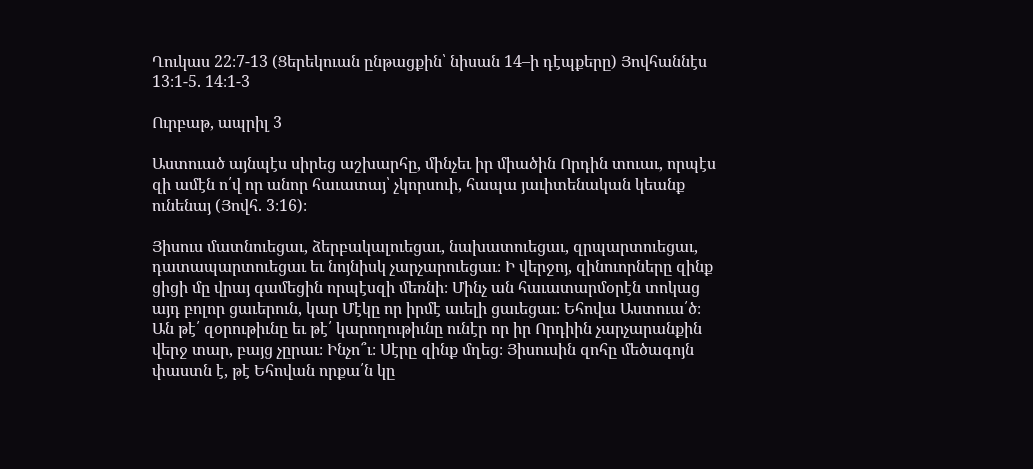Ղուկաս 22։7-13 (Ցերեկուան ընթացքին՝ նիսան 14–ի դէպքերը) Յովհաննէս 13։1-5. 14։1-3

Ուրբաթ, ապրիլ 3

Աստուած այնպէս սիրեց աշխարհը, մինչեւ իր միածին Որդին տուաւ, որպէս զի ամէն ո՛վ որ անոր հաւատայ՝ չկորսուի, հապա յաւիտենական կեանք ունենայ (Յովհ. 3։16)։

Յիսուս մատնուեցաւ, ձերբակալուեցաւ, նախատուեցաւ, զրպարտուեցաւ, դատապարտուեցաւ եւ նոյնիսկ չարչարուեցաւ։ Ի վերջոյ, զինուորները զինք ցիցի մը վրայ գամեցին որպէսզի մեռնի։ Մինչ ան հաւատարմօրէն տոկաց այդ բոլոր ցաւերուն, կար Մէկը որ իրմէ աւելի ցաւեցաւ։ Եհովա Աստուա՛ծ։ Ան թէ՛ զօրութիւնը եւ թէ՛ կարողութիւնը ունէր որ իր Որդիին չարչարանքին վերջ տար, բայց չըրաւ։ Ինչո՞ւ։ Սէրը զինք մղեց։ Յիսուսին զոհը մեծագոյն փաստն է, թէ Եհովան որքա՛ն կը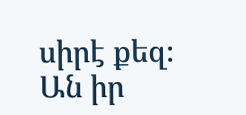սիրէ քեզ։ Ան իր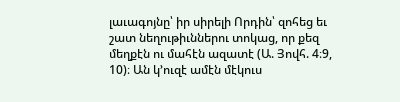լաւագոյնը՝ իր սիրելի Որդին՝ զոհեց եւ շատ նեղութիւններու տոկաց, որ քեզ մեղքէն ու մահէն ազատէ (Ա. Յովհ. 4։9, 10)։ Ան կ’ուզէ ամէն մէկուս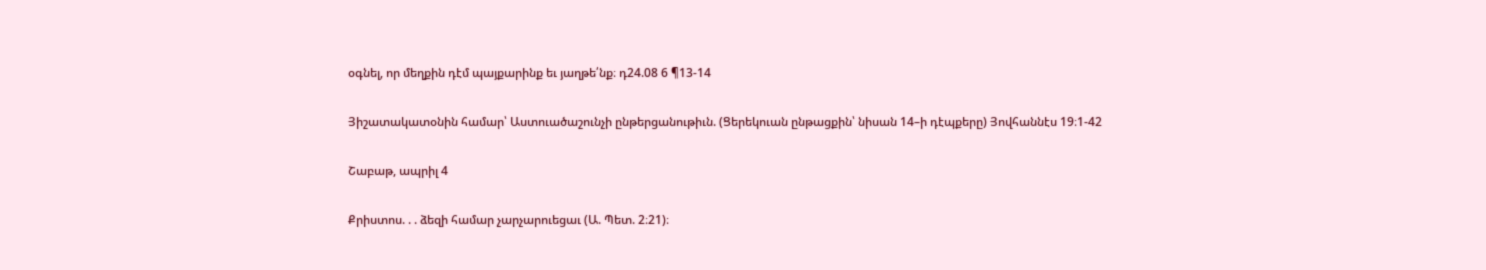օգնել, որ մեղքին դէմ պայքարինք եւ յաղթե՛նք։ դ24.08 6 ¶13-14

Յիշատակատօնին համար՝ Աստուածաշունչի ընթերցանութիւն. (Ցերեկուան ընթացքին՝ նիսան 14–ի դէպքերը) Յովհաննէս 19։1-42

Շաբաթ, ապրիլ 4

Քրիստոս. . . ձեզի համար չարչարուեցաւ (Ա. Պետ. 2։21)։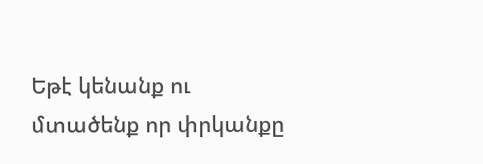Եթէ կենանք ու մտածենք որ փրկանքը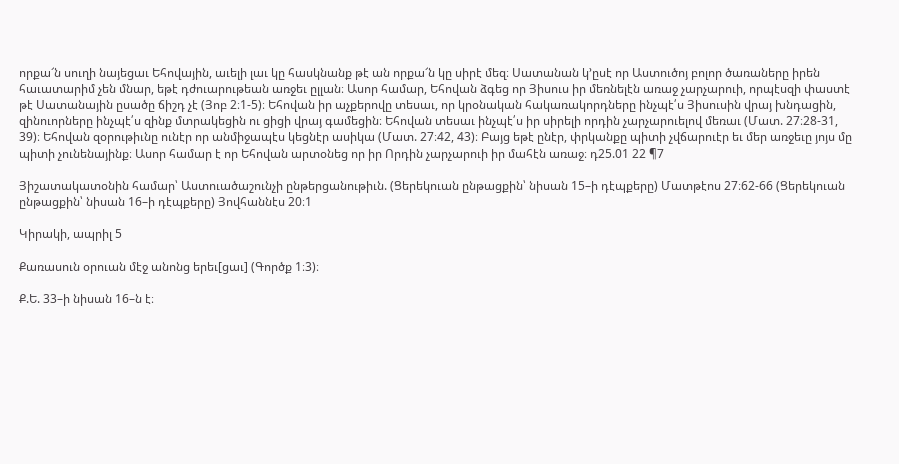որքա՜ն սուղի նայեցաւ Եհովային, աւելի լաւ կը հասկնանք թէ ան որքա՜ն կը սիրէ մեզ։ Սատանան կ’ըսէ որ Աստուծոյ բոլոր ծառաները իրեն հաւատարիմ չեն մնար, եթէ դժուարութեան առջեւ ըլլան։ Ասոր համար, Եհովան ձգեց որ Յիսուս իր մեռնելէն առաջ չարչարուի, որպէսզի փաստէ թէ Սատանային ըսածը ճիշդ չէ (Յոբ 2։1-5)։ Եհովան իր աչքերովը տեսաւ, որ կրօնական հակառակորդները ինչպէ՛ս Յիսուսին վրայ խնդացին, զինուորները ինչպէ՛ս զինք մտրակեցին ու ցիցի վրայ գամեցին։ Եհովան տեսաւ ինչպէ՛ս իր սիրելի որդին չարչարուելով մեռաւ (Մատ. 27։28-31, 39)։ Եհովան զօրութիւնը ունէր որ անմիջապէս կեցնէր ասիկա (Մատ. 27։42, 43)։ Բայց եթէ ընէր, փրկանքը պիտի չվճարուէր եւ մեր առջեւը յոյս մը պիտի չունենայինք։ Ասոր համար է որ Եհովան արտօնեց որ իր Որդին չարչարուի իր մահէն առաջ։ դ25.01 22 ¶7

Յիշատակատօնին համար՝ Աստուածաշունչի ընթերցանութիւն. (Ցերեկուան ընթացքին՝ նիսան 15–ի դէպքերը) Մատթէոս 27։62-66 (Ցերեկուան ընթացքին՝ նիսան 16–ի դէպքերը) Յովհաննէս 20։1

Կիրակի, ապրիլ 5

Քառասուն օրուան մէջ անոնց երեւ[ցաւ] (Գործք 1։3)։

Ք.Ե. 33–ի նիսան 16–ն է։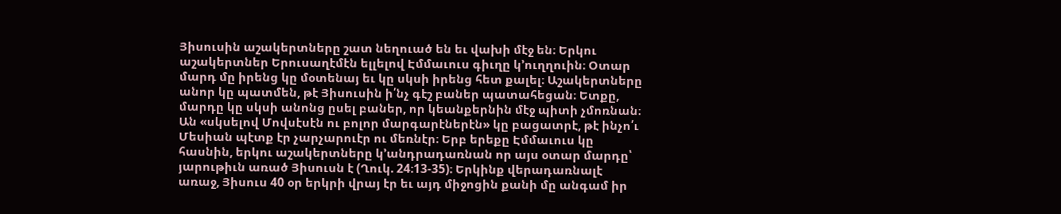Յիսուսին աշակերտները շատ նեղուած են եւ վախի մէջ են։ Երկու աշակերտներ Երուսաղէմէն ելլելով Էմմաւուս գիւղը կ’ուղղուին։ Օտար մարդ մը իրենց կը մօտենայ եւ կը սկսի իրենց հետ քալել։ Աշակերտները անոր կը պատմեն, թէ Յիսուսին ի՛նչ գէշ բաներ պատահեցան։ Ետքը, մարդը կը սկսի անոնց ըսել բաներ, որ կեանքերնին մէջ պիտի չմոռնան։ Ան «սկսելով Մովսէսէն ու բոլոր մարգարէներէն» կը բացատրէ, թէ ինչո՛ւ Մեսիան պէտք էր չարչարուէր ու մեռնէր։ Երբ երեքը Էմմաւուս կը հասնին, երկու աշակերտները կ’անդրադառնան որ այս օտար մարդը՝ յարութիւն առած Յիսուսն է (Ղուկ. 24։13-35)։ Երկինք վերադառնալէ առաջ, Յիսուս 40 օր երկրի վրայ էր եւ այդ միջոցին քանի մը անգամ իր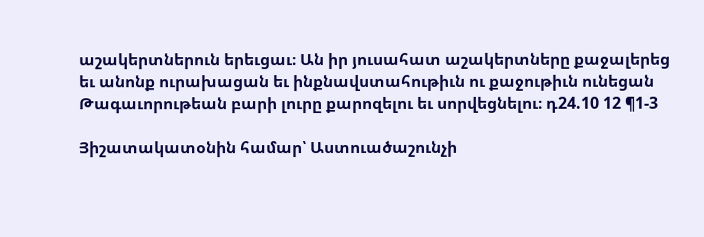աշակերտներուն երեւցաւ։ Ան իր յուսահատ աշակերտները քաջալերեց եւ անոնք ուրախացան եւ ինքնավստահութիւն ու քաջութիւն ունեցան Թագաւորութեան բարի լուրը քարոզելու եւ սորվեցնելու։ դ24.10 12 ¶1-3

Յիշատակատօնին համար՝ Աստուածաշունչի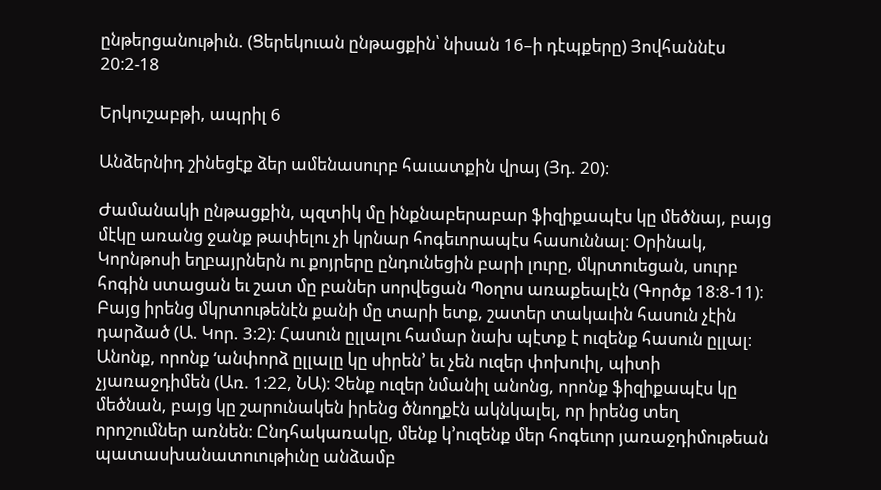ընթերցանութիւն. (Ցերեկուան ընթացքին՝ նիսան 16–ի դէպքերը) Յովհաննէս 20։2-18

Երկուշաբթի, ապրիլ 6

Անձերնիդ շինեցէք ձեր ամենասուրբ հաւատքին վրայ (Յդ. 20)։

Ժամանակի ընթացքին, պզտիկ մը ինքնաբերաբար ֆիզիքապէս կը մեծնայ, բայց մէկը առանց ջանք թափելու չի կրնար հոգեւորապէս հասուննալ։ Օրինակ, Կորնթոսի եղբայրներն ու քոյրերը ընդունեցին բարի լուրը, մկրտուեցան, սուրբ հոգին ստացան եւ շատ մը բաներ սորվեցան Պօղոս առաքեալէն (Գործք 18։8-11)։ Բայց իրենց մկրտութենէն քանի մը տարի ետք, շատեր տակաւին հասուն չէին դարձած (Ա. Կոր. 3։2)։ Հասուն ըլլալու համար նախ պէտք է ուզենք հասուն ըլլալ։ Անոնք, որոնք ‘անփորձ ըլլալը կը սիրեն’ եւ չեն ուզեր փոխուիլ, պիտի չյառաջդիմեն (Առ. 1։22, ՆԱ)։ Չենք ուզեր նմանիլ անոնց, որոնք ֆիզիքապէս կը մեծնան, բայց կը շարունակեն իրենց ծնողքէն ակնկալել, որ իրենց տեղ որոշումներ առնեն։ Ընդհակառակը, մենք կ’ուզենք մեր հոգեւոր յառաջդիմութեան պատասխանատուութիւնը անձամբ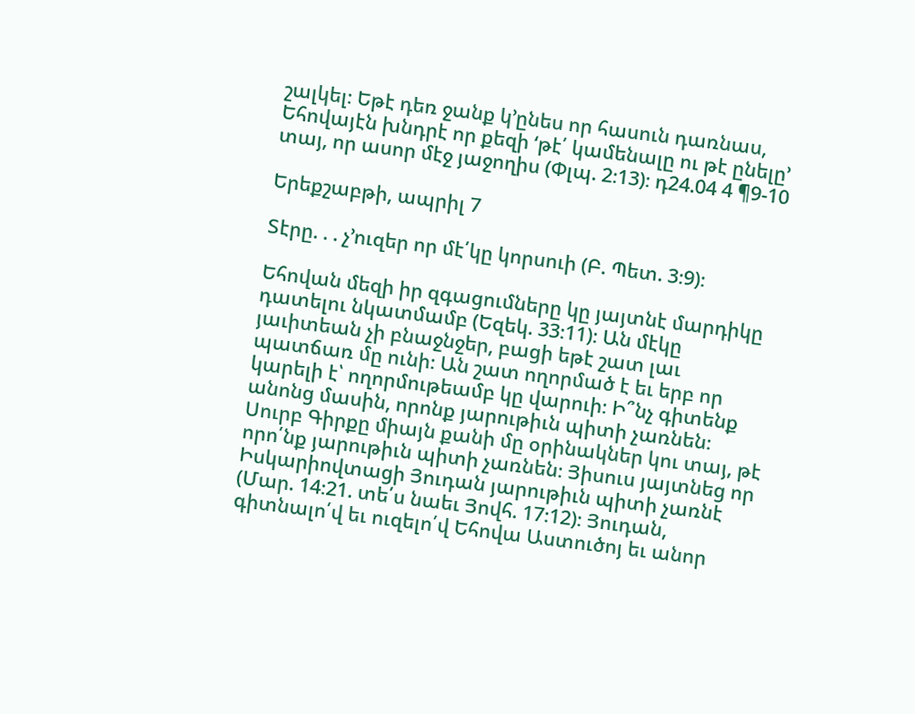շալկել։ Եթէ դեռ ջանք կ’ընես որ հասուն դառնաս, Եհովայէն խնդրէ որ քեզի ‘թէ՛ կամենալը ու թէ ընելը’ տայ, որ ասոր մէջ յաջողիս (Փլպ. 2։13)։ դ24.04 4 ¶9-10

Երեքշաբթի, ապրիլ 7

Տէրը. . . չ’ուզեր որ մէ՛կը կորսուի (Բ. Պետ. 3։9)։

Եհովան մեզի իր զգացումները կը յայտնէ մարդիկը դատելու նկատմամբ (Եզեկ. 33։11)։ Ան մէկը յաւիտեան չի բնաջնջեր, բացի եթէ շատ լաւ պատճառ մը ունի։ Ան շատ ողորմած է եւ երբ որ կարելի է՝ ողորմութեամբ կը վարուի։ Ի՞նչ գիտենք անոնց մասին, որոնք յարութիւն պիտի չառնեն։ Սուրբ Գիրքը միայն քանի մը օրինակներ կու տայ, թէ որո՛նք յարութիւն պիտի չառնեն։ Յիսուս յայտնեց որ Իսկարիովտացի Յուդան յարութիւն պիտի չառնէ (Մար. 14։21. տե՛ս նաեւ Յովհ. 17։12)։ Յուդան, գիտնալո՛վ եւ ուզելո՛վ Եհովա Աստուծոյ եւ անոր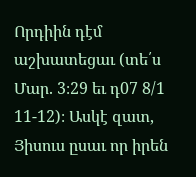Որդիին դէմ աշխատեցաւ (տե՛ս Մար. 3։29 եւ դ07 8/1 11-12)։ Ասկէ զատ, Յիսուս ըսաւ որ իրեն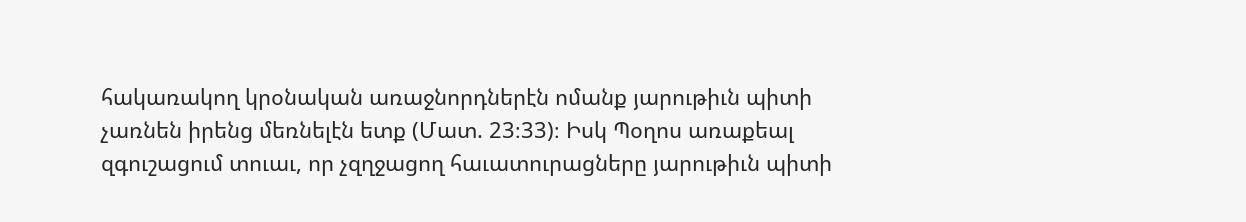հակառակող կրօնական առաջնորդներէն ոմանք յարութիւն պիտի չառնեն իրենց մեռնելէն ետք (Մատ. 23։33)։ Իսկ Պօղոս առաքեալ զգուշացում տուաւ, որ չզղջացող հաւատուրացները յարութիւն պիտի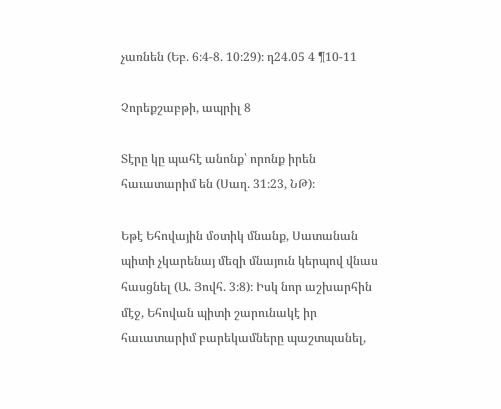չառնեն (Եբ. 6։4-8. 10։29)։ դ24.05 4 ¶10-11

Չորեքշաբթի, ապրիլ 8

Տէրը կը պահէ անոնք՝ որոնք իրեն հաւատարիմ են (Սաղ. 31։23, ՆԹ)։

Եթէ Եհովային մօտիկ մնանք, Սատանան պիտի չկարենայ մեզի մնայուն կերպով վնաս հասցնել (Ա. Յովհ. 3։8)։ Իսկ նոր աշխարհին մէջ, Եհովան պիտի շարունակէ իր հաւատարիմ բարեկամները պաշտպանել,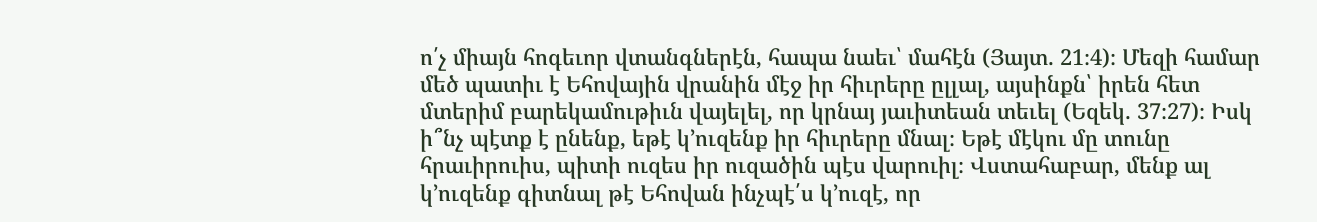ո՛չ միայն հոգեւոր վտանգներէն, հապա նաեւ՝ մահէն (Յայտ. 21։4)։ Մեզի համար մեծ պատիւ է Եհովային վրանին մէջ իր հիւրերը ըլլալ, այսինքն՝ իրեն հետ մտերիմ բարեկամութիւն վայելել, որ կրնայ յաւիտեան տեւել (Եզեկ. 37։27)։ Իսկ ի՞նչ պէտք է ընենք, եթէ կ’ուզենք իր հիւրերը մնալ։ Եթէ մէկու մը տունը հրաւիրուիս, պիտի ուզես իր ուզածին պէս վարուիլ։ Վստահաբար, մենք ալ կ’ուզենք գիտնալ թէ Եհովան ինչպէ՛ս կ’ուզէ, որ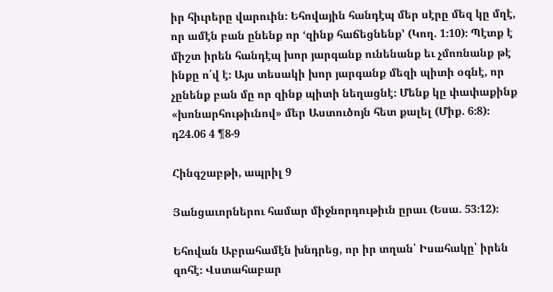իր հիւրերը վարուին։ Եհովային հանդէպ մեր սէրը մեզ կը մղէ, որ ամէն բան ընենք որ ‘զինք հաճեցնենք’ (Կող. 1։10)։ Պէտք է միշտ իրեն հանդէպ խոր յարգանք ունենանք եւ չմոռնանք թէ ինքը ո՛վ է։ Այս տեսակի խոր յարգանք մեզի պիտի օգնէ, որ չընենք բան մը որ զինք պիտի նեղացնէ։ Մենք կը փափաքինք «խոնարհութիւնով» մեր Աստուծոյն հետ քալել (Միք. 6։8)։ դ24.06 4 ¶8-9

Հինգշաբթի, ապրիլ 9

Յանցաւորներու համար միջնորդութիւն ըրաւ (Եսա. 53։12)։

Եհովան Աբրահամէն խնդրեց, որ իր տղան՝ Իսահակը՝ իրեն զոհէ։ Վստահաբար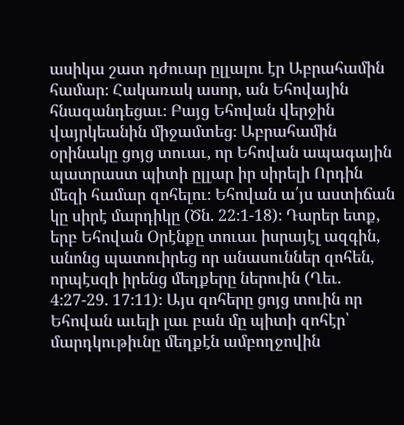ասիկա շատ դժուար ըլլալու էր Աբրահամին համար։ Հակառակ ասոր, ան Եհովային հնազանդեցաւ։ Բայց Եհովան վերջին վայրկեանին միջամտեց։ Աբրահամին օրինակը ցոյց տուաւ, որ Եհովան ապագային պատրաստ պիտի ըլլար իր սիրելի Որդին մեզի համար զոհելու։ Եհովան ա՛յս աստիճան կը սիրէ մարդիկը (Ծն. 22։1-18)։ Դարեր ետք, երբ Եհովան Օրէնքը տուաւ իսրայէլ ազգին, անոնց պատուիրեց որ անասուններ զոհեն, որպէսզի իրենց մեղքերը ներուին (Ղեւ. 4։27-29. 17։11)։ Այս զոհերը ցոյց տուին որ Եհովան աւելի լաւ բան մը պիտի զոհէր՝ մարդկութիւնը մեղքէն ամբողջովին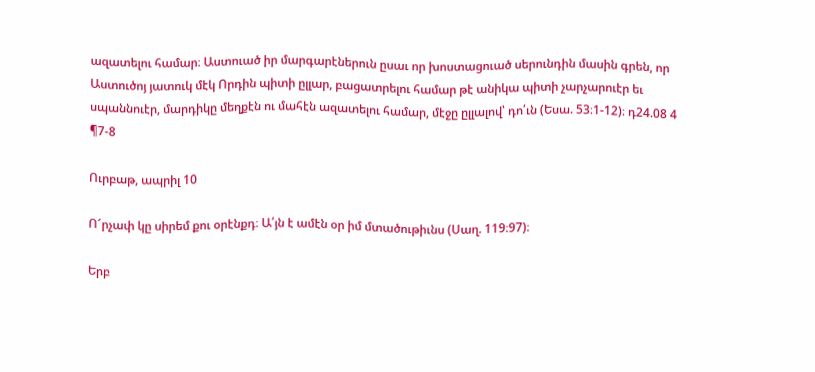ազատելու համար։ Աստուած իր մարգարէներուն ըսաւ որ խոստացուած սերունդին մասին գրեն, որ Աստուծոյ յատուկ մէկ Որդին պիտի ըլլար, բացատրելու համար թէ անիկա պիտի չարչարուէր եւ սպաննուէր, մարդիկը մեղքէն ու մահէն ազատելու համար, մէջը ըլլալով՝ դո՛ւն (Եսա. 53։1-12)։ դ24.08 4 ¶7-8

Ուրբաթ, ապրիլ 10

Ո՜րչափ կը սիրեմ քու օրէնքդ։ Ա՛յն է ամէն օր իմ մտածութիւնս (Սաղ. 119։97)։

Երբ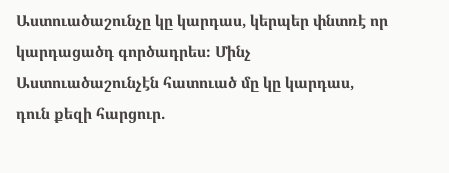Աստուածաշունչը կը կարդաս, կերպեր փնտռէ որ կարդացածդ գործադրես։ Մինչ Աստուածաշունչէն հատուած մը կը կարդաս, դուն քեզի հարցուր.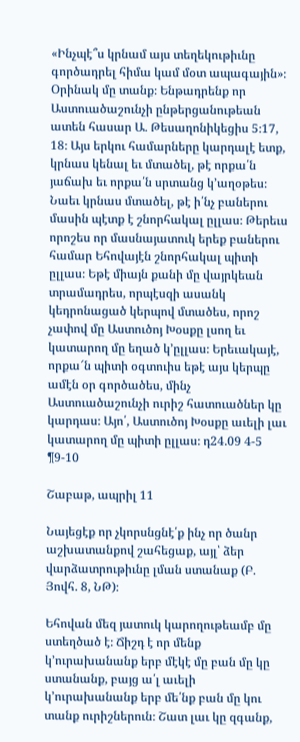«Ինչպէ՞ս կրնամ այս տեղեկութիւնը գործադրել հիմա կամ մօտ ապագային»։ Օրինակ մը տանք։ Ենթադրենք որ Աստուածաշունչի ընթերցանութեան ատեն հասար Ա. Թեսաղոնիկեցիս 5։17, 18։ Այս երկու համարները կարդալէ ետք, կրնաս կենալ եւ մտածել, թէ որքա՛ն յաճախ եւ որքա՛ն սրտանց կ’աղօթես։ Նաեւ կրնաս մտածել, թէ ի՛նչ բաներու մասին պէտք է շնորհակալ ըլլաս։ Թերեւս որոշես որ մասնայատուկ երեք բաներու համար Եհովայէն շնորհակալ պիտի ըլլաս։ Եթէ միայն քանի մը վայրկեան տրամադրես, որպէսզի ասանկ կեդրոնացած կերպով մտածես, որոշ չափով մը Աստուծոյ Խօսքը լսող եւ կատարող մը եղած կ’ըլլաս։ Երեւակայէ, որքա՜ն պիտի օգտուիս եթէ այս կերպը ամէն օր գործածես, մինչ Աստուածաշունչի ուրիշ հատուածներ կը կարդաս։ Այո՛, Աստուծոյ Խօսքը աւելի լաւ կատարող մը պիտի ըլլաս։ դ24.09 4-5 ¶9-10

Շաբաթ, ապրիլ 11

Նայեցէք որ չկորսնցնէ՛ք ինչ որ ծանր աշխատանքով շահեցաք, այլ՝ ձեր վարձատրութիւնը լման ստանաք (Բ. Յովհ. 8, ՆԹ)։

Եհովան մեզ յատուկ կարողութեամբ մը ստեղծած է։ Ճիշդ է որ մենք կ’ուրախանանք երբ մէկէ մը բան մը կը ստանանք, բայց ա՛լ աւելի կ’ուրախանանք երբ մե՛նք բան մը կու տանք ուրիշներուն։ Շատ լաւ կը զգանք,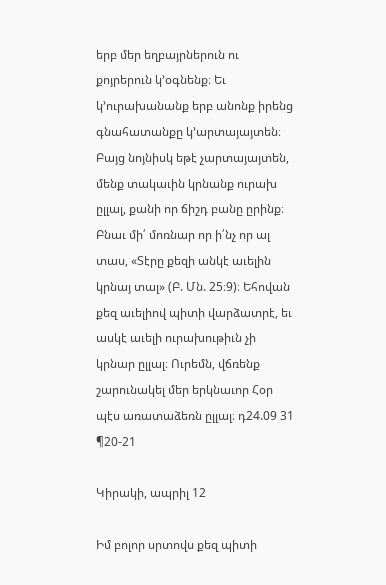երբ մեր եղբայրներուն ու քոյրերուն կ’օգնենք։ Եւ կ’ուրախանանք երբ անոնք իրենց գնահատանքը կ’արտայայտեն։ Բայց նոյնիսկ եթէ չարտայայտեն, մենք տակաւին կրնանք ուրախ ըլլալ, քանի որ ճիշդ բանը ըրինք։ Բնաւ մի՛ մոռնար որ ի՛նչ որ ալ տաս, «Տէրը քեզի անկէ աւելին կրնայ տալ» (Բ. Մն. 25։9)։ Եհովան քեզ աւելիով պիտի վարձատրէ, եւ ասկէ աւելի ուրախութիւն չի կրնար ըլլալ։ Ուրեմն, վճռենք շարունակել մեր երկնաւոր Հօր պէս առատաձեռն ըլլալ։ դ24.09 31 ¶20-21

Կիրակի, ապրիլ 12

Իմ բոլոր սրտովս քեզ պիտի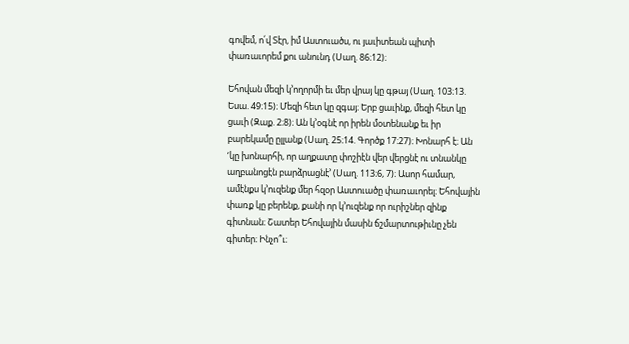գովեմ, ո՛վ Տէր, իմ Աստուածս, ու յաւիտեան պիտի փառաւորեմ քու անունդ (Սաղ. 86։12)։

Եհովան մեզի կ’ողորմի եւ մեր վրայ կը գթայ (Սաղ. 103։13. Եսա. 49։15)։ Մեզի հետ կը զգայ։ Երբ ցաւինք, մեզի հետ կը ցաւի (Զաք. 2։8)։ Ան կ’օգնէ որ իրեն մօտենանք եւ իր բարեկամը ըլլանք (Սաղ. 25։14. Գործք 17։27)։ Խոնարհ է։ Ան ‘կը խոնարհի, որ աղքատը փոշիէն վեր վերցնէ ու տնանկը աղբանոցէն բարձրացնէ’ (Սաղ. 113։6, 7)։ Ասոր համար, ամէնքս կ’ուզենք մեր հզօր Աստուածը փառաւորել։ Եհովային փառք կը բերենք, քանի որ կ’ուզենք որ ուրիշներ զինք գիտնան։ Շատեր Եհովային մասին ճշմարտութիւնը չեն գիտեր։ Ինչո՞ւ։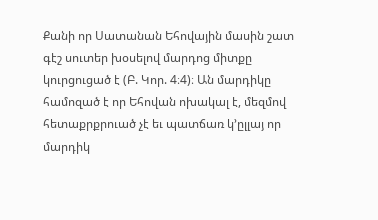Քանի որ Սատանան Եհովային մասին շատ գէշ սուտեր խօսելով մարդոց միտքը կուրցուցած է (Բ. Կոր. 4։4)։ Ան մարդիկը համոզած է որ Եհովան ոխակալ է, մեզմով հետաքրքրուած չէ եւ պատճառ կ’ըլլայ որ մարդիկ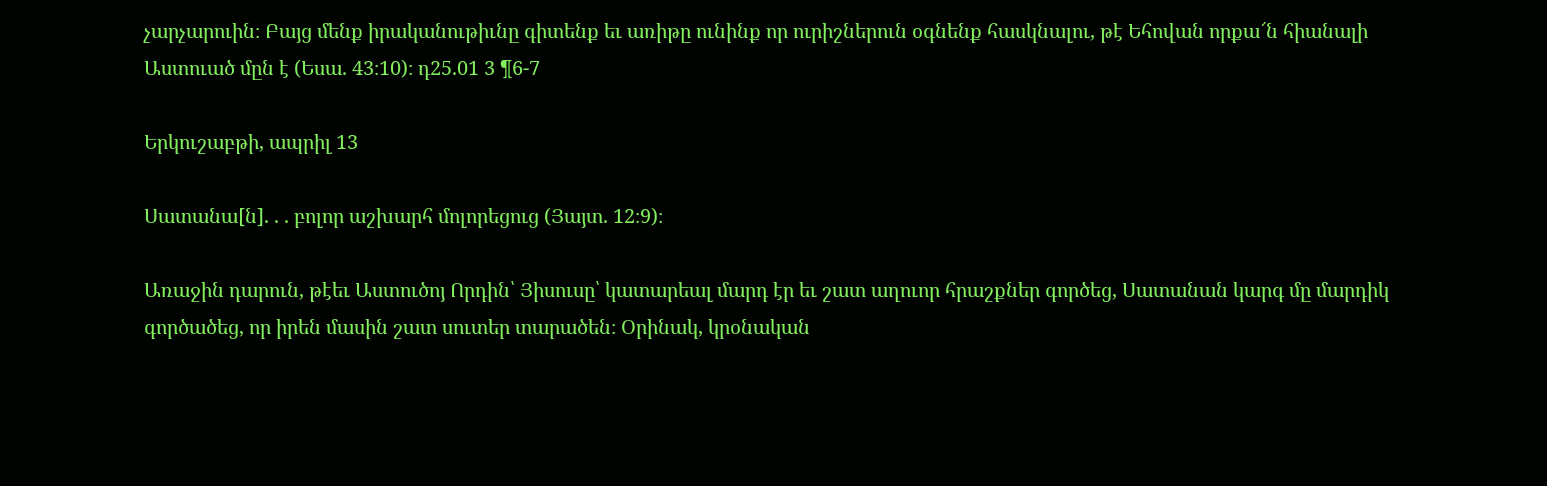չարչարուին։ Բայց մենք իրականութիւնը գիտենք եւ առիթը ունինք որ ուրիշներուն օգնենք հասկնալու, թէ Եհովան որքա՜ն հիանալի Աստուած մըն է (Եսա. 43։10)։ դ25.01 3 ¶6-7

Երկուշաբթի, ապրիլ 13

Սատանա[ն]. . . բոլոր աշխարհ մոլորեցուց (Յայտ. 12։9)։

Առաջին դարուն, թէեւ Աստուծոյ Որդին՝ Յիսուսը՝ կատարեալ մարդ էր եւ շատ աղուոր հրաշքներ գործեց, Սատանան կարգ մը մարդիկ գործածեց, որ իրեն մասին շատ սուտեր տարածեն։ Օրինակ, կրօնական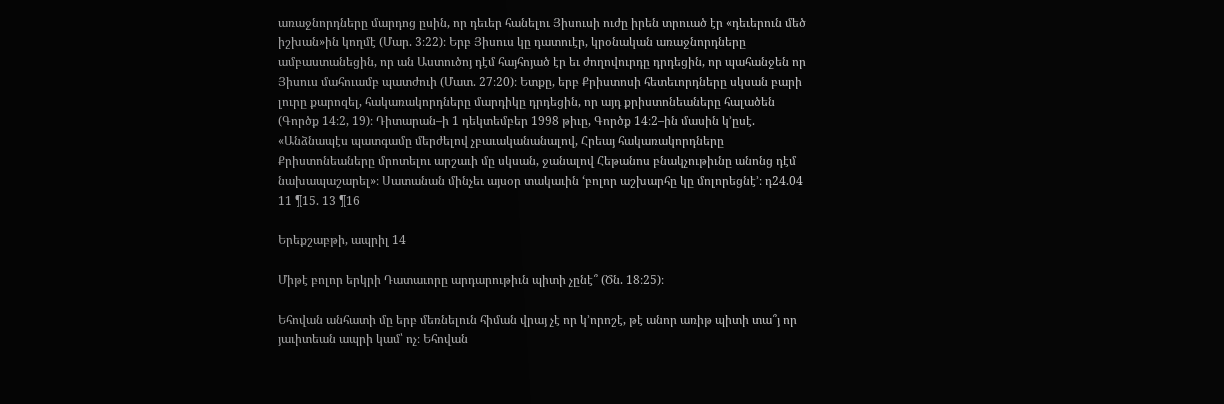առաջնորդները մարդոց ըսին, որ դեւեր հանելու Յիսուսի ուժը իրեն տրուած էր «դեւերուն մեծ իշխան»ին կողմէ (Մար. 3։22)։ Երբ Յիսուս կը դատուէր, կրօնական առաջնորդները ամբաստանեցին, որ ան Աստուծոյ դէմ հայհոյած էր եւ ժողովուրդը դրդեցին, որ պահանջեն որ Յիսուս մահուամբ պատժուի (Մատ. 27։20)։ Ետքը, երբ Քրիստոսի հետեւորդները սկսան բարի լուրը քարոզել, հակառակորդները մարդիկը դրդեցին, որ այդ քրիստոնեաները հալածեն (Գործք 14։2, 19)։ Դիտարան–ի 1 դեկտեմբեր 1998 թիւը, Գործք 14։2–ին մասին կ’ըսէ. «Անձնապէս պատգամը մերժելով չբաւականանալով, Հրեայ հակառակորդները Քրիստոնեաները մրոտելու արշաւի մը սկսան, ջանալով Հեթանոս բնակչութիւնը անոնց դէմ նախապաշարել»։ Սատանան մինչեւ այսօր տակաւին ‘բոլոր աշխարհը կը մոլորեցնէ’։ դ24.04 11 ¶15. 13 ¶16

Երեքշաբթի, ապրիլ 14

Միթէ բոլոր երկրի Դատաւորը արդարութիւն պիտի չընէ՞ (Ծն. 18։25)։

Եհովան անհատի մը երբ մեռնելուն հիման վրայ չէ որ կ’որոշէ, թէ անոր առիթ պիտի տա՞յ որ յաւիտեան ապրի կամ՝ ոչ։ Եհովան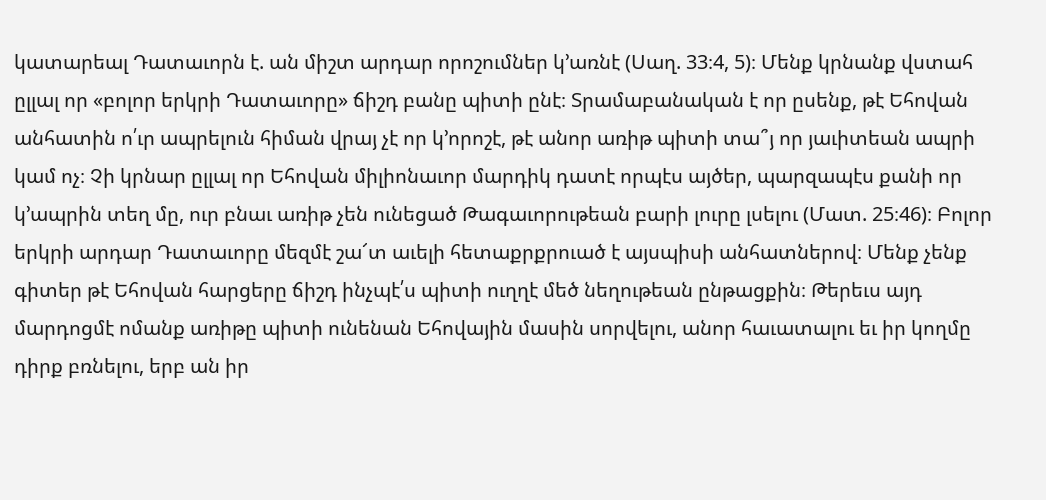կատարեալ Դատաւորն է. ան միշտ արդար որոշումներ կ’առնէ (Սաղ. 33։4, 5)։ Մենք կրնանք վստահ ըլլալ որ «բոլոր երկրի Դատաւորը» ճիշդ բանը պիտի ընէ։ Տրամաբանական է որ ըսենք, թէ Եհովան անհատին ո՛ւր ապրելուն հիման վրայ չէ որ կ’որոշէ, թէ անոր առիթ պիտի տա՞յ որ յաւիտեան ապրի կամ ոչ։ Չի կրնար ըլլալ որ Եհովան միլիոնաւոր մարդիկ դատէ որպէս այծեր, պարզապէս քանի որ կ’ապրին տեղ մը, ուր բնաւ առիթ չեն ունեցած Թագաւորութեան բարի լուրը լսելու (Մատ. 25։46)։ Բոլոր երկրի արդար Դատաւորը մեզմէ շա՜տ աւելի հետաքրքրուած է այսպիսի անհատներով։ Մենք չենք գիտեր թէ Եհովան հարցերը ճիշդ ինչպէ՛ս պիտի ուղղէ մեծ նեղութեան ընթացքին։ Թերեւս այդ մարդոցմէ ոմանք առիթը պիտի ունենան Եհովային մասին սորվելու, անոր հաւատալու եւ իր կողմը դիրք բռնելու, երբ ան իր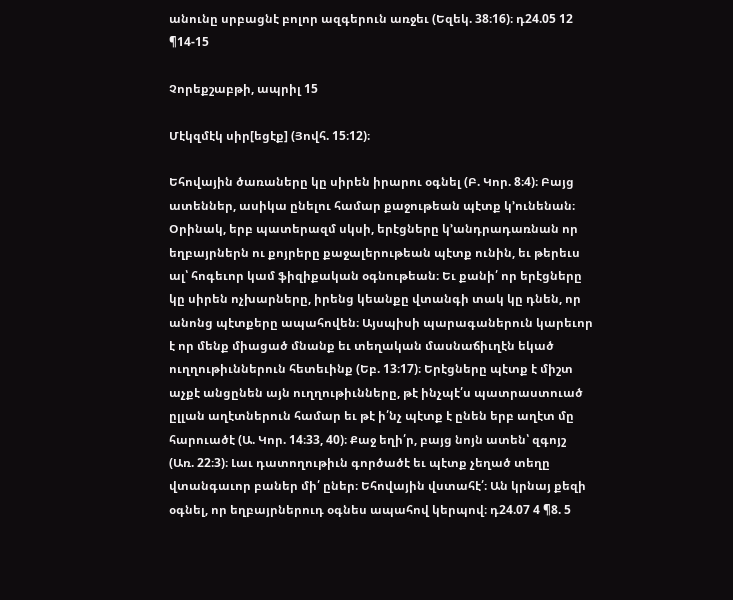անունը սրբացնէ բոլոր ազգերուն առջեւ (Եզեկ. 38։16)։ դ24.05 12 ¶14-15

Չորեքշաբթի, ապրիլ 15

Մէկզմէկ սիր[եցէք] (Յովհ. 15։12)։

Եհովային ծառաները կը սիրեն իրարու օգնել (Բ. Կոր. 8։4)։ Բայց ատեններ, ասիկա ընելու համար քաջութեան պէտք կ’ունենան։ Օրինակ, երբ պատերազմ սկսի, երէցները կ’անդրադառնան որ եղբայրներն ու քոյրերը քաջալերութեան պէտք ունին, եւ թերեւս ալ՝ հոգեւոր կամ ֆիզիքական օգնութեան։ Եւ քանի՛ որ երէցները կը սիրեն ոչխարները, իրենց կեանքը վտանգի տակ կը դնեն, որ անոնց պէտքերը ապահովեն։ Այսպիսի պարագաներուն կարեւոր է որ մենք միացած մնանք եւ տեղական մասնաճիւղէն եկած ուղղութիւններուն հետեւինք (Եբ. 13։17)։ Երէցները պէտք է միշտ աչքէ անցընեն այն ուղղութիւնները, թէ ինչպէ՛ս պատրաստուած ըլլան աղէտներուն համար եւ թէ ի՛նչ պէտք է ընեն երբ աղէտ մը հարուածէ (Ա. Կոր. 14։33, 40)։ Քաջ եղի՛ր, բայց նոյն ատեն՝ զգոյշ (Առ. 22։3)։ Լաւ դատողութիւն գործածէ եւ պէտք չեղած տեղը վտանգաւոր բաներ մի՛ ըներ։ Եհովային վստահէ՛։ Ան կրնայ քեզի օգնել, որ եղբայրներուդ օգնես ապահով կերպով։ դ24.07 4 ¶8. 5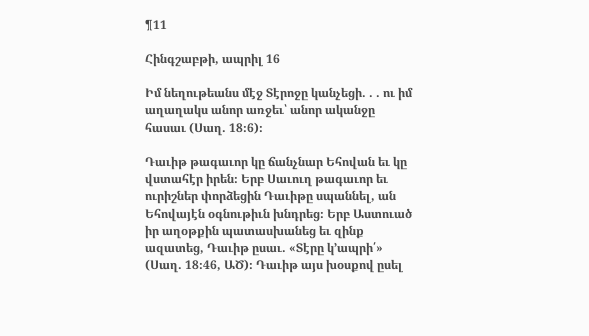¶11

Հինգշաբթի, ապրիլ 16

Իմ նեղութեանս մէջ Տէրոջը կանչեցի. . . ու իմ աղաղակս անոր առջեւ՝ անոր ականջը հասաւ (Սաղ. 18։6)։

Դաւիթ թագաւոր կը ճանչնար Եհովան եւ կը վստահէր իրեն։ Երբ Սաւուղ թագաւոր եւ ուրիշներ փորձեցին Դաւիթը սպաննել, ան Եհովայէն օգնութիւն խնդրեց։ Երբ Աստուած իր աղօթքին պատասխանեց եւ զինք ազատեց, Դաւիթ ըսաւ. «Տէրը կ’ապրի՛» (Սաղ. 18։46, ԱԾ)։ Դաւիթ այս խօսքով ըսել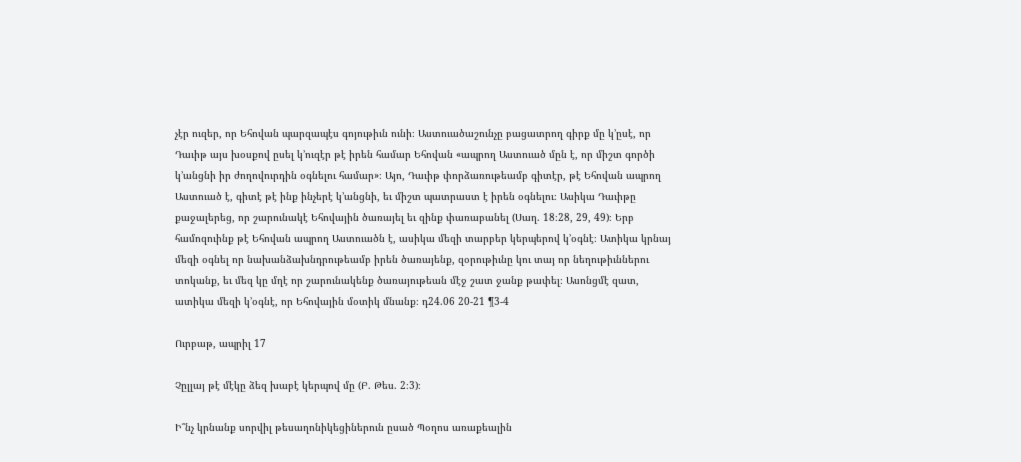չէր ուզեր, որ Եհովան պարզապէս գոյութիւն ունի։ Աստուածաշունչը բացատրող գիրք մը կ’ըսէ, որ Դաւիթ այս խօսքով ըսել կ’ուզէր թէ իրեն համար Եհովան «ապրող Աստուած մըն է, որ միշտ գործի կ’անցնի իր ժողովուրդին օգնելու համար»։ Այո, Դաւիթ փորձառութեամբ գիտէր, թէ Եհովան ապրող Աստուած է, գիտէ թէ ինք ինչերէ կ’անցնի, եւ միշտ պատրաստ է իրեն օգնելու։ Ասիկա Դաւիթը քաջալերեց, որ շարունակէ Եհովային ծառայել եւ զինք փառաբանել (Սաղ. 18։28, 29, 49)։ Երբ համոզուինք թէ Եհովան ապրող Աստուածն է, ասիկա մեզի տարբեր կերպերով կ’օգնէ։ Ատիկա կրնայ մեզի օգնել որ նախանձախնդրութեամբ իրեն ծառայենք, զօրութիւնը կու տայ որ նեղութիւններու տոկանք, եւ մեզ կը մղէ որ շարունակենք ծառայութեան մէջ շատ ջանք թափել։ Ասոնցմէ զատ, ատիկա մեզի կ’օգնէ, որ Եհովային մօտիկ մնանք։ դ24.06 20-21 ¶3-4

Ուրբաթ, ապրիլ 17

Չըլլայ թէ մէկը ձեզ խաբէ կերպով մը (Բ. Թես. 2։3)։

Ի՞նչ կրնանք սորվիլ թեսաղոնիկեցիներուն ըսած Պօղոս առաքեալին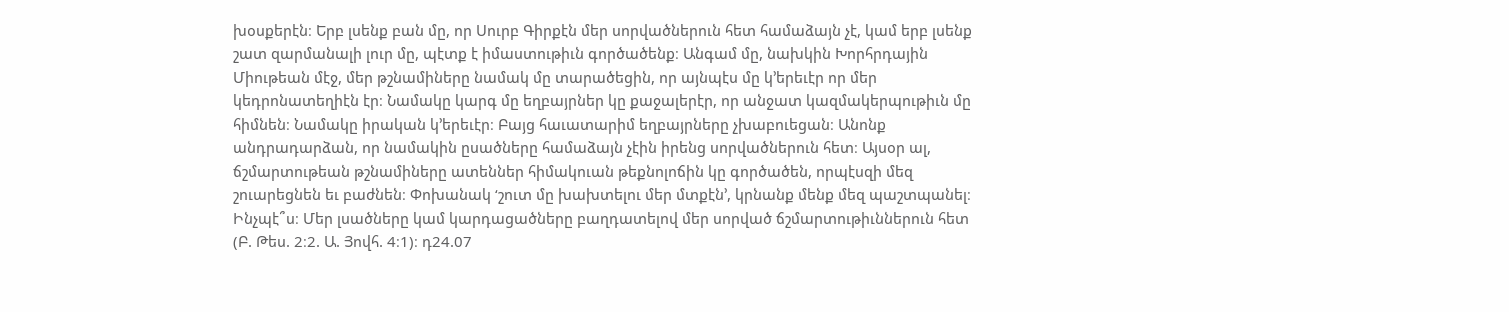խօսքերէն։ Երբ լսենք բան մը, որ Սուրբ Գիրքէն մեր սորվածներուն հետ համաձայն չէ, կամ երբ լսենք շատ զարմանալի լուր մը, պէտք է իմաստութիւն գործածենք։ Անգամ մը, նախկին Խորհրդային Միութեան մէջ, մեր թշնամիները նամակ մը տարածեցին, որ այնպէս մը կ’երեւէր որ մեր կեդրոնատեղիէն էր։ Նամակը կարգ մը եղբայրներ կը քաջալերէր, որ անջատ կազմակերպութիւն մը հիմնեն։ Նամակը իրական կ’երեւէր։ Բայց հաւատարիմ եղբայրները չխաբուեցան։ Անոնք անդրադարձան, որ նամակին ըսածները համաձայն չէին իրենց սորվածներուն հետ։ Այսօր ալ, ճշմարտութեան թշնամիները ատեններ հիմակուան թեքնոլոճին կը գործածեն, որպէսզի մեզ շուարեցնեն եւ բաժնեն։ Փոխանակ ‘շուտ մը խախտելու մեր մտքէն’, կրնանք մենք մեզ պաշտպանել։ Ինչպէ՞ս։ Մեր լսածները կամ կարդացածները բաղդատելով մեր սորված ճշմարտութիւններուն հետ (Բ. Թես. 2։2. Ա. Յովհ. 4։1)։ դ24.07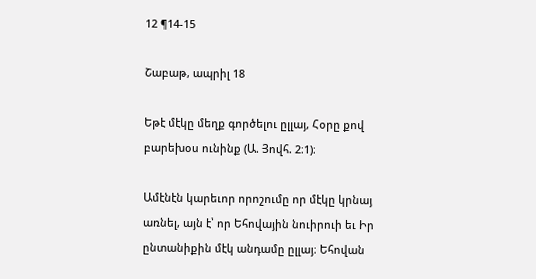12 ¶14-15

Շաբաթ, ապրիլ 18

Եթէ մէկը մեղք գործելու ըլլայ, Հօրը քով բարեխօս ունինք (Ա. Յովհ. 2։1)։

Ամէնէն կարեւոր որոշումը որ մէկը կրնայ առնել, այն է՝ որ Եհովային նուիրուի եւ Իր ընտանիքին մէկ անդամը ըլլայ։ Եհովան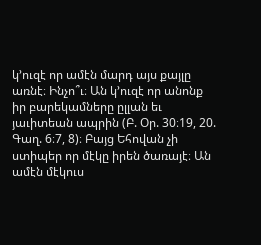կ’ուզէ որ ամէն մարդ այս քայլը առնէ։ Ինչո՞ւ։ Ան կ’ուզէ որ անոնք իր բարեկամները ըլլան եւ յաւիտեան ապրին (Բ. Օր. 30։19, 20. Գաղ. 6։7, 8)։ Բայց Եհովան չի ստիպեր որ մէկը իրեն ծառայէ։ Ան ամէն մէկուս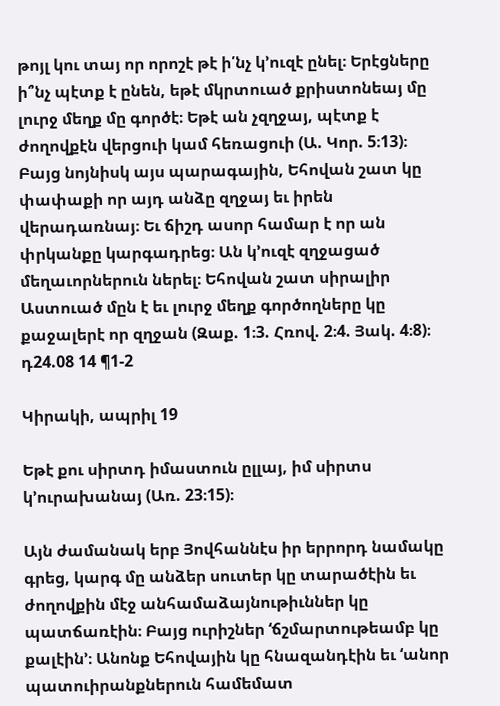թոյլ կու տայ որ որոշէ թէ ի՛նչ կ’ուզէ ընել։ Երէցները ի՞նչ պէտք է ընեն, եթէ մկրտուած քրիստոնեայ մը լուրջ մեղք մը գործէ։ Եթէ ան չզղջայ, պէտք է ժողովքէն վերցուի կամ հեռացուի (Ա. Կոր. 5։13)։ Բայց նոյնիսկ այս պարագային, Եհովան շատ կը փափաքի որ այդ անձը զղջայ եւ իրեն վերադառնայ։ Եւ ճիշդ ասոր համար է որ ան փրկանքը կարգադրեց։ Ան կ’ուզէ զղջացած մեղաւորներուն ներել։ Եհովան շատ սիրալիր Աստուած մըն է եւ լուրջ մեղք գործողները կը քաջալերէ որ զղջան (Զաք. 1։3. Հռով. 2։4. Յակ. 4։8)։ դ24.08 14 ¶1-2

Կիրակի, ապրիլ 19

Եթէ քու սիրտդ իմաստուն ըլլայ, իմ սիրտս կ’ուրախանայ (Առ. 23։15)։

Այն ժամանակ երբ Յովհաննէս իր երրորդ նամակը գրեց, կարգ մը անձեր սուտեր կը տարածէին եւ ժողովքին մէջ անհամաձայնութիւններ կը պատճառէին։ Բայց ուրիշներ ‘ճշմարտութեամբ կը քալէին’։ Անոնք Եհովային կը հնազանդէին եւ ‘անոր պատուիրանքներուն համեմատ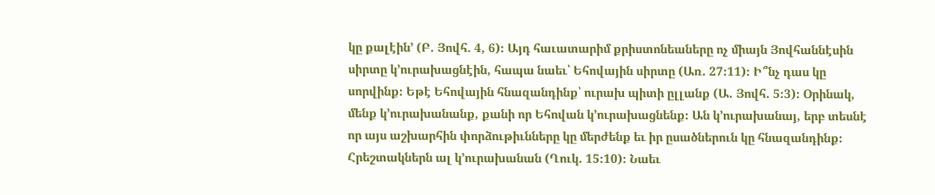կը քալէին’ (Բ. Յովհ. 4, 6)։ Այդ հաւատարիմ քրիստոնեաները ոչ միայն Յովհաննէսին սիրտը կ’ուրախացնէին, հապա նաեւ՝ Եհովային սիրտը (Առ. 27։11)։ Ի՞նչ դաս կը սորվինք։ Եթէ Եհովային հնազանդինք՝ ուրախ պիտի ըլլանք (Ա. Յովհ. 5։3)։ Օրինակ, մենք կ’ուրախանանք, քանի որ Եհովան կ’ուրախացնենք։ Ան կ’ուրախանայ, երբ տեսնէ որ այս աշխարհին փորձութիւնները կը մերժենք եւ իր ըսածներուն կը հնազանդինք։ Հրեշտակներն ալ կ’ուրախանան (Ղուկ. 15։10)։ Նաեւ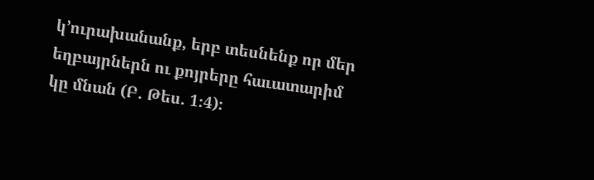կ’ուրախանանք, երբ տեսնենք որ մեր եղբայրներն ու քոյրերը հաւատարիմ կը մնան (Բ. Թես. 1։4)։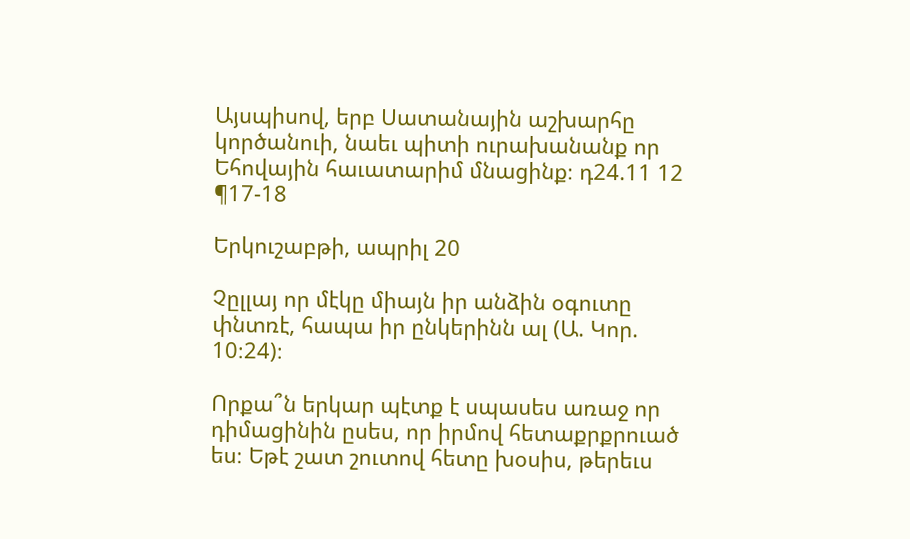Այսպիսով, երբ Սատանային աշխարհը կործանուի, նաեւ պիտի ուրախանանք որ Եհովային հաւատարիմ մնացինք։ դ24.11 12 ¶17-18

Երկուշաբթի, ապրիլ 20

Չըլլայ որ մէկը միայն իր անձին օգուտը փնտռէ, հապա իր ընկերինն ալ (Ա. Կոր. 10։24)։

Որքա՞ն երկար պէտք է սպասես առաջ որ դիմացինին ըսես, որ իրմով հետաքրքրուած ես։ Եթէ շատ շուտով հետը խօսիս, թերեւս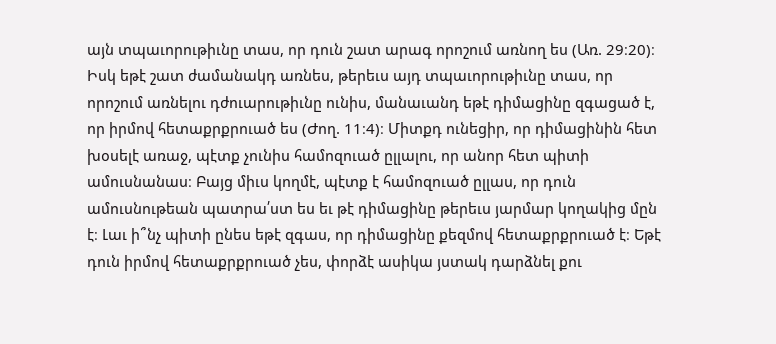այն տպաւորութիւնը տաս, որ դուն շատ արագ որոշում առնող ես (Առ. 29։20)։ Իսկ եթէ շատ ժամանակդ առնես, թերեւս այդ տպաւորութիւնը տաս, որ որոշում առնելու դժուարութիւնը ունիս, մանաւանդ եթէ դիմացինը զգացած է, որ իրմով հետաքրքրուած ես (Ժող. 11։4)։ Միտքդ ունեցիր, որ դիմացինին հետ խօսելէ առաջ, պէտք չունիս համոզուած ըլլալու, որ անոր հետ պիտի ամուսնանաս։ Բայց միւս կողմէ, պէտք է համոզուած ըլլաս, որ դուն ամուսնութեան պատրա՛ստ ես եւ թէ դիմացինը թերեւս յարմար կողակից մըն է։ Լաւ ի՞նչ պիտի ընես եթէ զգաս, որ դիմացինը քեզմով հետաքրքրուած է։ Եթէ դուն իրմով հետաքրքրուած չես, փորձէ ասիկա յստակ դարձնել քու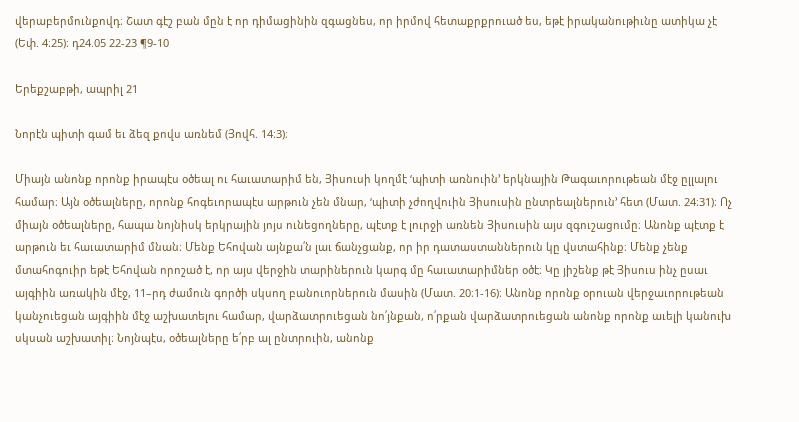վերաբերմունքովդ։ Շատ գէշ բան մըն է որ դիմացինին զգացնես, որ իրմով հետաքրքրուած ես, եթէ իրականութիւնը ատիկա չէ (Եփ. 4։25)։ դ24.05 22-23 ¶9-10

Երեքշաբթի, ապրիլ 21

Նորէն պիտի գամ եւ ձեզ քովս առնեմ (Յովհ. 14։3)։

Միայն անոնք որոնք իրապէս օծեալ ու հաւատարիմ են, Յիսուսի կողմէ ‘պիտի առնուին’ երկնային Թագաւորութեան մէջ ըլլալու համար։ Այն օծեալները, որոնք հոգեւորապէս արթուն չեն մնար, ‘պիտի չժողվուին Յիսուսին ընտրեալներուն’ հետ (Մատ. 24։31)։ Ոչ միայն օծեալները, հապա նոյնիսկ երկրային յոյս ունեցողները, պէտք է լուրջի առնեն Յիսուսին այս զգուշացումը։ Անոնք պէտք է արթուն եւ հաւատարիմ մնան։ Մենք Եհովան այնքա՛ն լաւ ճանչցանք, որ իր դատաստաններուն կը վստահինք։ Մենք չենք մտահոգուիր եթէ Եհովան որոշած է, որ այս վերջին տարիներուն կարգ մը հաւատարիմներ օծէ։ Կը յիշենք թէ Յիսուս ինչ ըսաւ այգիին առակին մէջ, 11–րդ ժամուն գործի սկսող բանուորներուն մասին (Մատ. 20։1-16)։ Անոնք որոնք օրուան վերջաւորութեան կանչուեցան այգիին մէջ աշխատելու համար, վարձատրուեցան նո՛յնքան, ո՛րքան վարձատրուեցան անոնք որոնք աւելի կանուխ սկսան աշխատիլ։ Նոյնպէս, օծեալները ե՛րբ ալ ընտրուին, անոնք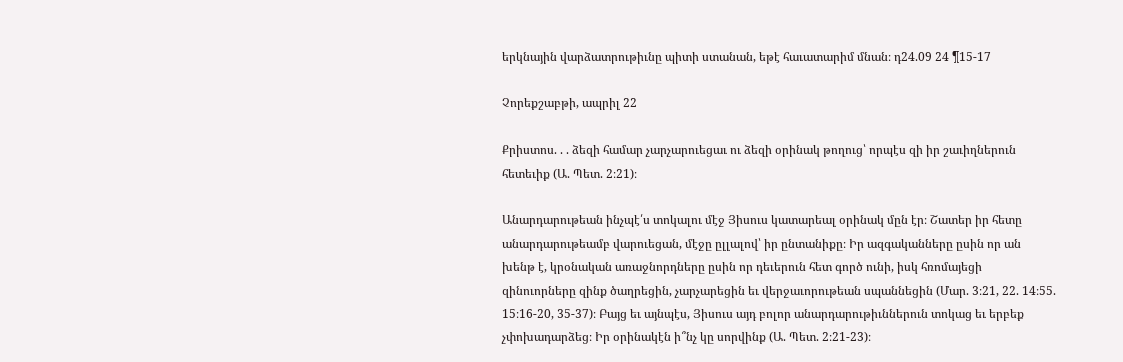երկնային վարձատրութիւնը պիտի ստանան, եթէ հաւատարիմ մնան։ դ24.09 24 ¶15-17

Չորեքշաբթի, ապրիլ 22

Քրիստոս. . . ձեզի համար չարչարուեցաւ ու ձեզի օրինակ թողուց՝ որպէս զի իր շաւիղներուն հետեւիք (Ա. Պետ. 2։21)։

Անարդարութեան ինչպէ՛ս տոկալու մէջ Յիսուս կատարեալ օրինակ մըն էր։ Շատեր իր հետը անարդարութեամբ վարուեցան, մէջը ըլլալով՝ իր ընտանիքը։ Իր ազգականները ըսին որ ան խենթ է, կրօնական առաջնորդները ըսին որ դեւերուն հետ գործ ունի, իսկ հռոմայեցի զինուորները զինք ծաղրեցին, չարչարեցին եւ վերջաւորութեան սպաննեցին (Մար. 3։21, 22. 14։55. 15։16-20, 35-37)։ Բայց եւ այնպէս, Յիսուս այդ բոլոր անարդարութիւններուն տոկաց եւ երբեք չփոխադարձեց։ Իր օրինակէն ի՞նչ կը սորվինք (Ա. Պետ. 2։21-23)։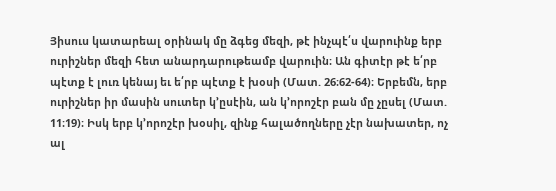Յիսուս կատարեալ օրինակ մը ձգեց մեզի, թէ ինչպէ՛ս վարուինք երբ ուրիշներ մեզի հետ անարդարութեամբ վարուին։ Ան գիտէր թէ ե՛րբ պէտք է լուռ կենայ եւ ե՛րբ պէտք է խօսի (Մատ. 26։62-64)։ Երբեմն, երբ ուրիշներ իր մասին սուտեր կ’ըսէին, ան կ’որոշէր բան մը չըսել (Մատ. 11։19)։ Իսկ երբ կ’որոշէր խօսիլ, զինք հալածողները չէր նախատեր, ոչ ալ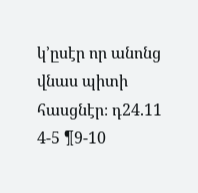կ’ըսէր որ անոնց վնաս պիտի հասցնէր։ դ24.11 4-5 ¶9-10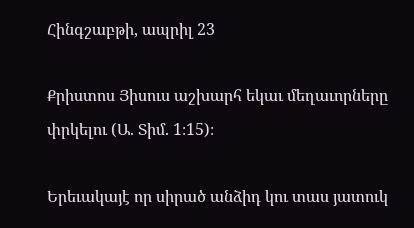Հինգշաբթի, ապրիլ 23

Քրիստոս Յիսուս աշխարհ եկաւ մեղաւորները փրկելու (Ա. Տիմ. 1։15)։

Երեւակայէ որ սիրած անձիդ կու տաս յատուկ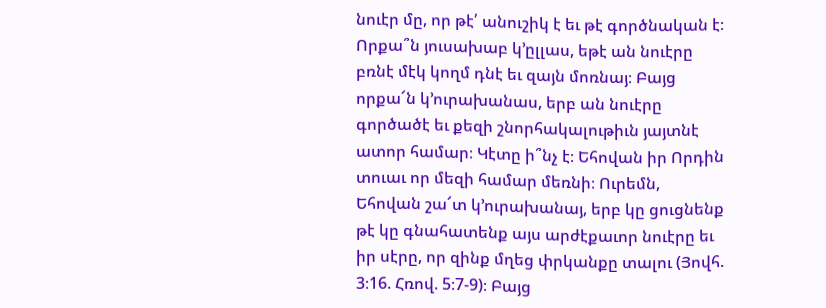նուէր մը, որ թէ՛ անուշիկ է եւ թէ գործնական է։ Որքա՞ն յուսախաբ կ’ըլլաս, եթէ ան նուէրը բռնէ մէկ կողմ դնէ եւ զայն մոռնայ։ Բայց որքա՜ն կ’ուրախանաս, երբ ան նուէրը գործածէ եւ քեզի շնորհակալութիւն յայտնէ ատոր համար։ Կէտը ի՞նչ է։ Եհովան իր Որդին տուաւ որ մեզի համար մեռնի։ Ուրեմն, Եհովան շա՜տ կ’ուրախանայ, երբ կը ցուցնենք թէ կը գնահատենք այս արժէքաւոր նուէրը եւ իր սէրը, որ զինք մղեց փրկանքը տալու (Յովհ. 3։16. Հռով. 5։7-9)։ Բայց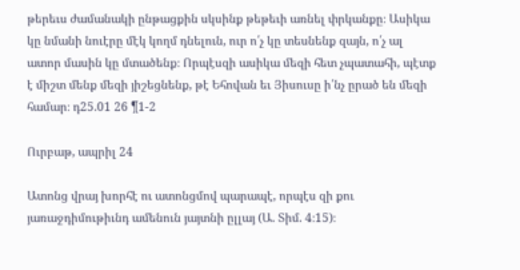թերեւս ժամանակի ընթացքին սկսինք թեթեւի առնել փրկանքը։ Ասիկա կը նմանի նուէրը մէկ կողմ դնելուն, ուր ո՛չ կը տեսնենք զայն, ո՛չ ալ ատոր մասին կը մտածենք։ Որպէսզի ասիկա մեզի հետ չպատահի, պէտք է միշտ մենք մեզի յիշեցնենք, թէ Եհովան եւ Յիսուսը ի՛նչ ըրած են մեզի համար։ դ25.01 26 ¶1-2

Ուրբաթ, ապրիլ 24

Ատոնց վրայ խորհէ ու ատոնցմով պարապէ, որպէս զի քու յառաջդիմութիւնդ ամենուն յայտնի ըլլայ (Ա. Տիմ. 4։15)։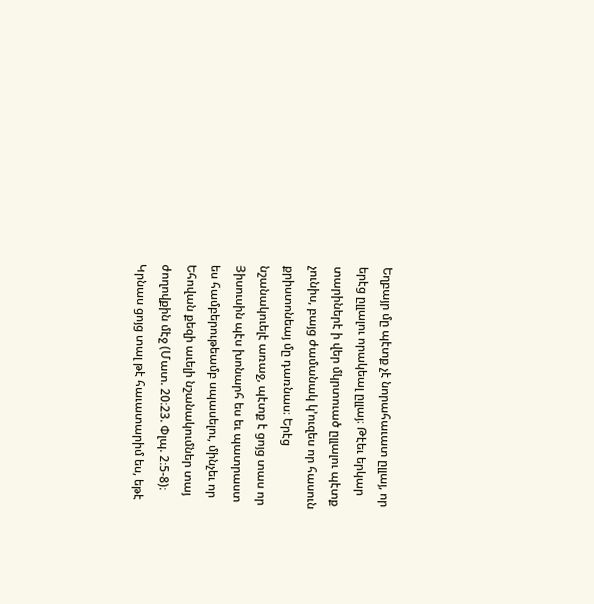Եղբայր մը պէտք չէ նորահաւատ ըլլայ, որ երէց ըլլալու որակեալ ըլլայ։ Թէեւ երկար տարիներէ ի վեր մկրտուած ըլլալու պէտք չունիս, բայց ժամանակ կ’ուզես որ հասուն քրիստոնեայ մը դառնաս։ Երէց նշանակուելէ առաջ, պէտք է ցոյց տաս որ Յիսուսին պէս խոնարհ ես եւ պատրաստ ես համբերութեամբ սպասելու, մինչեւ որ Եհովան քեզի աւելի նշանակումներ տայ ժողովքին մէջ (Մատ. 20։23. Փլպ. 2։5-8)։ Կրնաս ցոյց տալ թէ հաւատարիմ ես, եթէ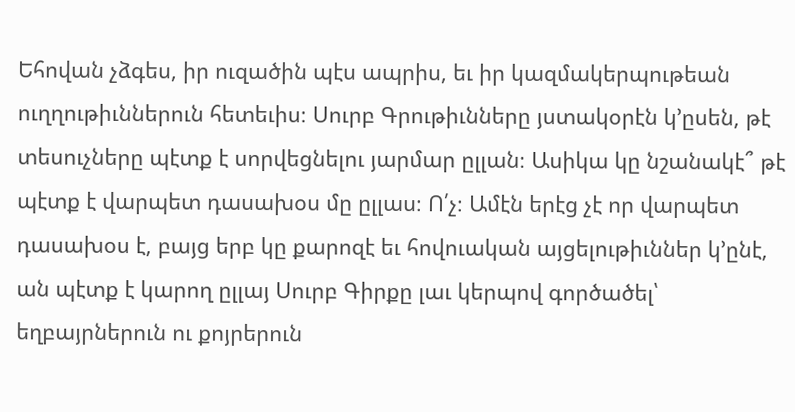Եհովան չձգես, իր ուզածին պէս ապրիս, եւ իր կազմակերպութեան ուղղութիւններուն հետեւիս։ Սուրբ Գրութիւնները յստակօրէն կ’ըսեն, թէ տեսուչները պէտք է սորվեցնելու յարմար ըլլան։ Ասիկա կը նշանակէ՞ թէ պէտք է վարպետ դասախօս մը ըլլաս։ Ո՛չ։ Ամէն երէց չէ որ վարպետ դասախօս է, բայց երբ կը քարոզէ եւ հովուական այցելութիւններ կ’ընէ, ան պէտք է կարող ըլլայ Սուրբ Գիրքը լաւ կերպով գործածել՝ եղբայրներուն ու քոյրերուն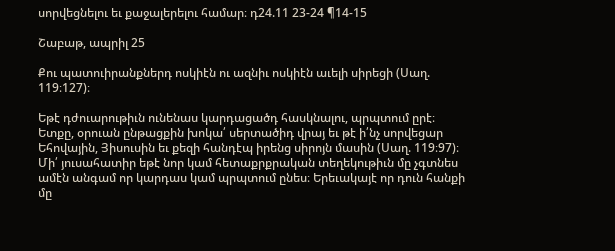սորվեցնելու եւ քաջալերելու համար։ դ24.11 23-24 ¶14-15

Շաբաթ, ապրիլ 25

Քու պատուիրանքներդ ոսկիէն ու ազնիւ ոսկիէն աւելի սիրեցի (Սաղ. 119։127)։

Եթէ դժուարութիւն ունենաս կարդացածդ հասկնալու, պրպտում ըրէ։ Ետքը, օրուան ընթացքին խոկա՛ սերտածիդ վրայ եւ թէ ի՛նչ սորվեցար Եհովային, Յիսուսին եւ քեզի հանդէպ իրենց սիրոյն մասին (Սաղ. 119։97)։ Մի՛ յուսահատիր եթէ նոր կամ հետաքրքրական տեղեկութիւն մը չգտնես ամէն անգամ որ կարդաս կամ պրպտում ընես։ Երեւակայէ որ դուն հանքի մը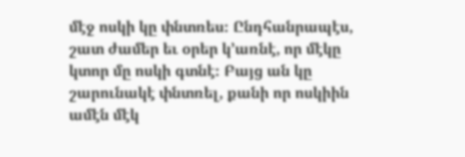մէջ ոսկի կը փնտռես։ Ընդհանրապէս, շատ ժամեր եւ օրեր կ’առնէ, որ մէկը կտոր մը ոսկի գտնէ։ Բայց ան կը շարունակէ փնտռել, քանի որ ոսկիին ամէն մէկ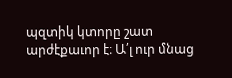պզտիկ կտորը շատ արժէքաւոր է։ Ա՛լ ուր մնաց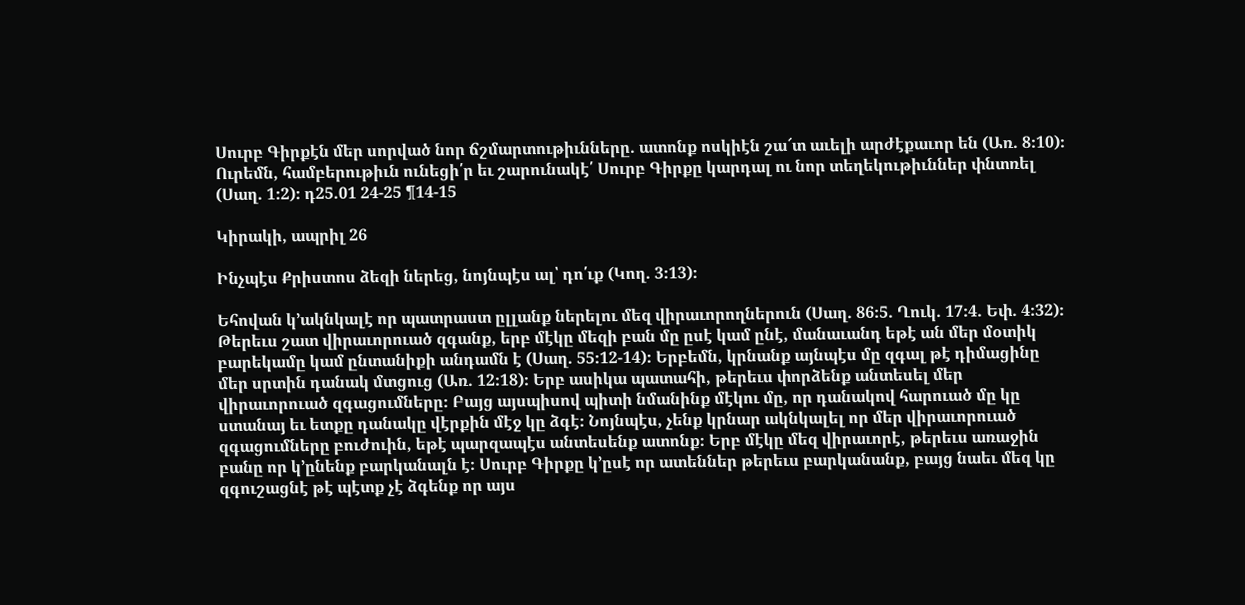Սուրբ Գիրքէն մեր սորված նոր ճշմարտութիւնները. ատոնք ոսկիէն շա՜տ աւելի արժէքաւոր են (Առ. 8։10)։ Ուրեմն, համբերութիւն ունեցի՛ր եւ շարունակէ՛ Սուրբ Գիրքը կարդալ ու նոր տեղեկութիւններ փնտռել (Սաղ. 1։2)։ դ25.01 24-25 ¶14-15

Կիրակի, ապրիլ 26

Ինչպէս Քրիստոս ձեզի ներեց, նոյնպէս ալ՝ դո՛ւք (Կող. 3։13)։

Եհովան կ’ակնկալէ որ պատրաստ ըլլանք ներելու մեզ վիրաւորողներուն (Սաղ. 86։5. Ղուկ. 17։4. Եփ. 4։32)։ Թերեւս շատ վիրաւորուած զգանք, երբ մէկը մեզի բան մը ըսէ կամ ընէ, մանաւանդ եթէ ան մեր մօտիկ բարեկամը կամ ընտանիքի անդամն է (Սաղ. 55։12-14)։ Երբեմն, կրնանք այնպէս մը զգալ թէ դիմացինը մեր սրտին դանակ մտցուց (Առ. 12։18)։ Երբ ասիկա պատահի, թերեւս փորձենք անտեսել մեր վիրաւորուած զգացումները։ Բայց այսպիսով պիտի նմանինք մէկու մը, որ դանակով հարուած մը կը ստանայ եւ ետքը դանակը վէրքին մէջ կը ձգէ։ Նոյնպէս, չենք կրնար ակնկալել որ մեր վիրաւորուած զգացումները բուժուին, եթէ պարզապէս անտեսենք ատոնք։ Երբ մէկը մեզ վիրաւորէ, թերեւս առաջին բանը որ կ’ընենք բարկանալն է։ Սուրբ Գիրքը կ’ըսէ որ ատեններ թերեւս բարկանանք, բայց նաեւ մեզ կը զգուշացնէ թէ պէտք չէ ձգենք որ այս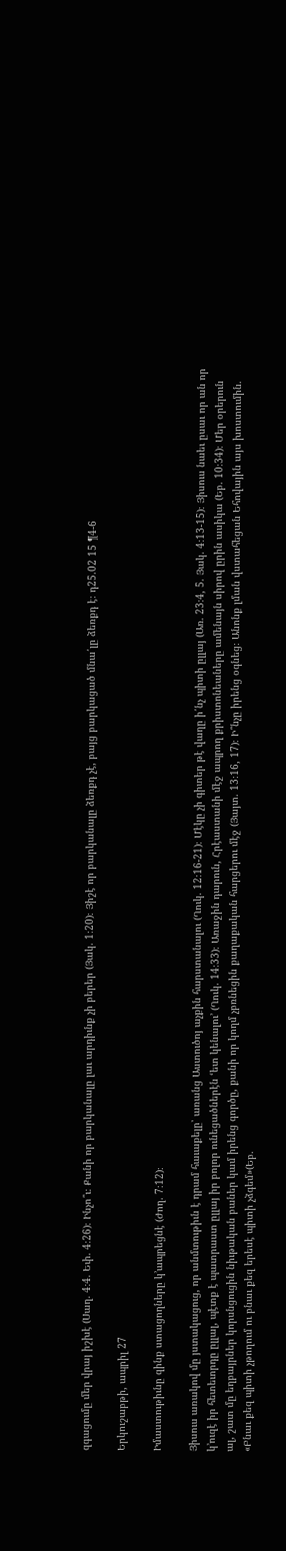զգացումը մեր վրայ իշխէ (Սաղ. 4։4. Եփ. 4։26)։ Ինչո՞ւ։ Քանի որ բարկանալը լաւ արդիւնք չի բերեր (Յակ. 1։20)։ Յիշէ որ բարկանալը ձեռքդ չէ, բայց բարկացած մնա՛լը ձեռքդ է։ դ25.02 15 ¶4-6

Երկուշաբթի, ապրիլ 27

Իմաստութիւնը զինք ստացողները կ’ապրեցնէ (Ժող. 7։12)։

Յիսուս առակով մը յստակացուց, որ անմտութիւն է դրամ հաւաքելը՝ առանց Աստուծոյ աչքին հարստանալու (Ղուկ. 12։16-21)։ Մէկը չի գիտեր թէ վաղը ի՛նչ պիտի ըլլայ (Առ. 23։4, 5. Յակ. 4։13-15)։ Յիսուս նաեւ ըսաւ որ ան որ կ’ուզէ իր հետեւորդը ըլլալ, պէտք է պատրաստ ըլլայ իր բոլոր ունեցածներէն ‘ետ կենալու’ (Ղուկ. 14։33)։ Առաջին դարուն, Հրէաստանի մէջ ապրող քրիստոնեաները ամենայն սիրով ըրին ասիկա (Եբ. 10։34)։ Մեր օրերուն ալ, շատ մը եղբայրներ կորսնցուցին նիւթական բաներ կամ իրենց գործը, քանի որ կողմ չբռնեցին քաղաքական հարցերու մէջ (Յայտ. 13։16, 17)։ Ի՞նչը իրենց օգնեց։ Անոնք լման վստահեցան Եհովային այս խոստումին. «Բնաւ քեզ պիտի չթողում ու բնաւ քեզ երեսէ պիտի չձգեմ»(Եբ.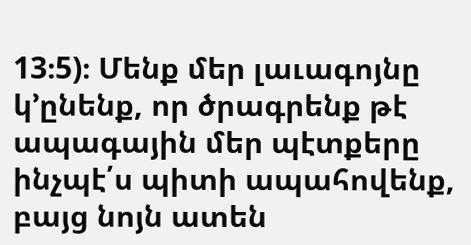13։5)։ Մենք մեր լաւագոյնը կ’ընենք, որ ծրագրենք թէ ապագային մեր պէտքերը ինչպէ՛ս պիտի ապահովենք, բայց նոյն ատեն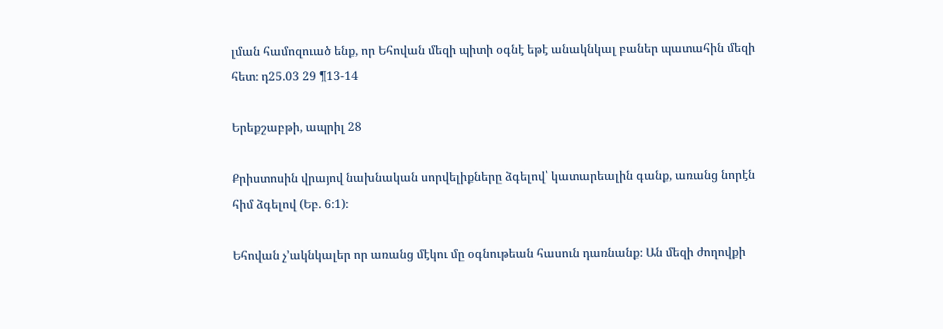լման համոզուած ենք, որ Եհովան մեզի պիտի օգնէ եթէ անակնկալ բաներ պատահին մեզի հետ։ դ25.03 29 ¶13-14

Երեքշաբթի, ապրիլ 28

Քրիստոսին վրայով նախնական սորվելիքները ձգելով՝ կատարեալին գանք, առանց նորէն հիմ ձգելով (Եբ. 6։1)։

Եհովան չ’ակնկալեր որ առանց մէկու մը օգնութեան հասուն դառնանք։ Ան մեզի ժողովքի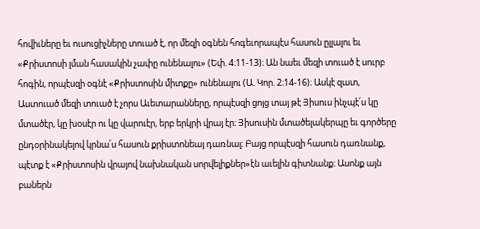հովիւները եւ ուսուցիչները տուած է, որ մեզի օգնեն հոգեւորապէս հասուն ըլլալու եւ «Քրիստոսի լման հասակին չափը ունենալու» (Եփ. 4։11-13)։ Ան նաեւ մեզի տուած է սուրբ հոգին, որպէսզի օգնէ «Քրիստոսին միտքը» ունենալու (Ա. Կոր. 2։14-16)։ Ասկէ զատ, Աստուած մեզի տուած է չորս Աւետարանները, որպէսզի ցոյց տայ թէ Յիսուս ինչպէ՛ս կը մտածէր, կը խօսէր ու կը վարուէր, երբ երկրի վրայ էր։ Յիսուսին մտածելակերպը եւ գործերը ընդօրինակելով կրնա՛ս հասուն քրիստոնեայ դառնալ։ Բայց որպէսզի հասուն դառնանք, պէտք է «Քրիստոսին վրայով նախնական սորվելիքներ»էն աւելին գիտնանք։ Ասոնք այն բաներն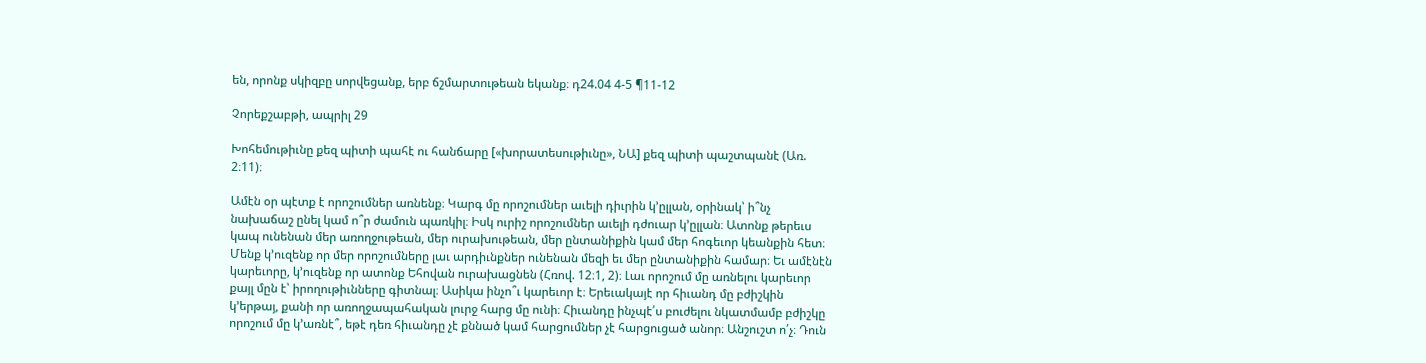են, որոնք սկիզբը սորվեցանք, երբ ճշմարտութեան եկանք։ դ24.04 4-5 ¶11-12

Չորեքշաբթի, ապրիլ 29

Խոհեմութիւնը քեզ պիտի պահէ ու հանճարը [«խորատեսութիւնը», ՆԱ] քեզ պիտի պաշտպանէ (Առ. 2։11)։

Ամէն օր պէտք է որոշումներ առնենք։ Կարգ մը որոշումներ աւելի դիւրին կ’ըլլան, օրինակ՝ ի՞նչ նախաճաշ ընել կամ ո՞ր ժամուն պառկիլ։ Իսկ ուրիշ որոշումներ աւելի դժուար կ’ըլլան։ Ատոնք թերեւս կապ ունենան մեր առողջութեան, մեր ուրախութեան, մեր ընտանիքին կամ մեր հոգեւոր կեանքին հետ։ Մենք կ’ուզենք որ մեր որոշումները լաւ արդիւնքներ ունենան մեզի եւ մեր ընտանիքին համար։ Եւ ամէնէն կարեւորը, կ’ուզենք որ ատոնք Եհովան ուրախացնեն (Հռով. 12։1, 2)։ Լաւ որոշում մը առնելու կարեւոր քայլ մըն է՝ իրողութիւնները գիտնալ։ Ասիկա ինչո՞ւ կարեւոր է։ Երեւակայէ որ հիւանդ մը բժիշկին կ’երթայ, քանի որ առողջապահական լուրջ հարց մը ունի։ Հիւանդը ինչպէ՛ս բուժելու նկատմամբ բժիշկը որոշում մը կ’առնէ՞, եթէ դեռ հիւանդը չէ քննած կամ հարցումներ չէ հարցուցած անոր։ Անշուշտ ո՛չ։ Դուն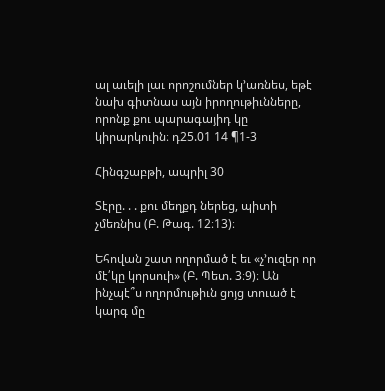ալ աւելի լաւ որոշումներ կ’առնես, եթէ նախ գիտնաս այն իրողութիւնները, որոնք քու պարագայիդ կը կիրարկուին։ դ25.01 14 ¶1-3

Հինգշաբթի, ապրիլ 30

Տէրը. . . քու մեղքդ ներեց, պիտի չմեռնիս (Բ. Թագ. 12։13)։

Եհովան շատ ողորմած է եւ «չ’ուզեր որ մէ՛կը կորսուի» (Բ. Պետ. 3։9)։ Ան ինչպէ՞ս ողորմութիւն ցոյց տուած է կարգ մը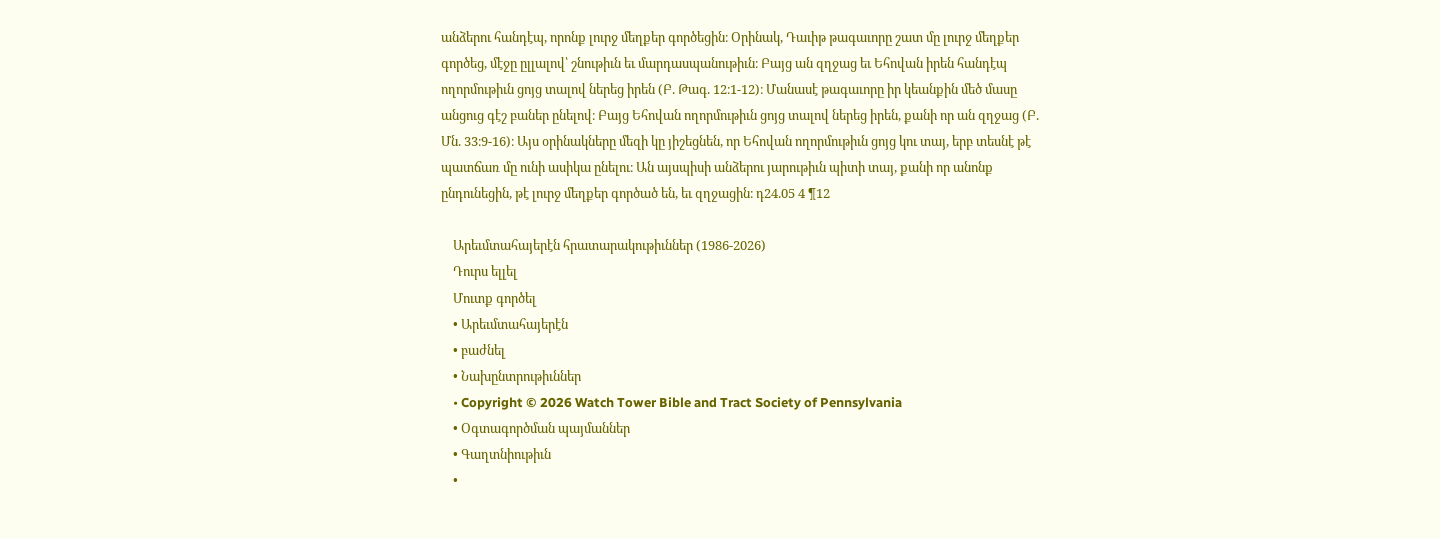անձերու հանդէպ, որոնք լուրջ մեղքեր գործեցին։ Օրինակ, Դաւիթ թագաւորը շատ մը լուրջ մեղքեր գործեց, մէջը ըլլալով՝ շնութիւն եւ մարդասպանութիւն։ Բայց ան զղջաց եւ Եհովան իրեն հանդէպ ողորմութիւն ցոյց տալով ներեց իրեն (Բ. Թագ. 12։1-12)։ Մանասէ թագաւորը իր կեանքին մեծ մասը անցուց գէշ բաներ ընելով։ Բայց Եհովան ողորմութիւն ցոյց տալով ներեց իրեն, քանի որ ան զղջաց (Բ. Մն. 33։9-16)։ Այս օրինակները մեզի կը յիշեցնեն, որ Եհովան ողորմութիւն ցոյց կու տայ, երբ տեսնէ թէ պատճառ մը ունի ասիկա ընելու։ Ան այսպիսի անձերու յարութիւն պիտի տայ, քանի որ անոնք ընդունեցին, թէ լուրջ մեղքեր գործած են, եւ զղջացին։ դ24.05 4 ¶12

    Արեւմտահայերէն հրատարակութիւններ (1986-2026)
    Դուրս ելլել
    Մուտք գործել
    • Արեւմտահայերէն
    • բաժնել
    • Նախընտրութիւններ
    • Copyright © 2026 Watch Tower Bible and Tract Society of Pennsylvania
    • Օգտագործման պայմաններ
    • Գաղտնիութիւն
    •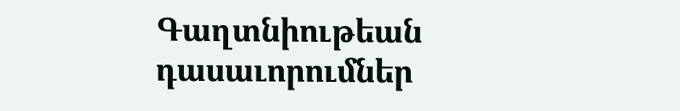Գաղտնիութեան դասաւորումներ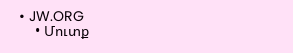• JW.ORG
    • Մուտք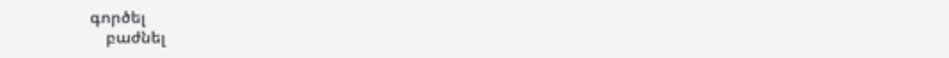գործել
    բաժնել